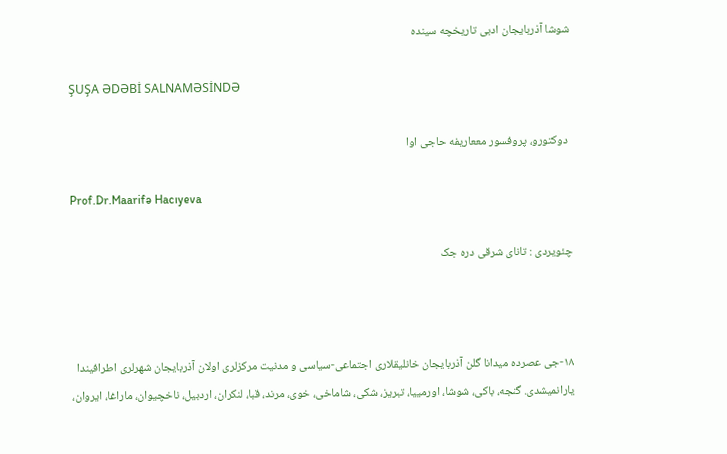شوشا آذربایجان ادبی تاریخچه سینده

ŞUŞA ƏDƏBİ SALNAMƏSİNDƏ

 دوکتورو، پروفسور مععاریفه حاجی اوا

Prof.Dr.Maarifə Hacıyeva

چئویردی : تانای شرقی دره جک



۱۸-جی عصرده میدانا گلن آذربایجان خانلیقلاری اجتماعی-سیاسی و مدنیت مرکزلری اولان آذربایجان شهرلری اطرافیندا یارانمیشدی. گنجه، باکی، شوشا، اورمییا، تبریز، شکی، شاماخی، خوی، مرند، قبا، لنکران، اردبیل، ناخچیوان، ماراغا، ایروان،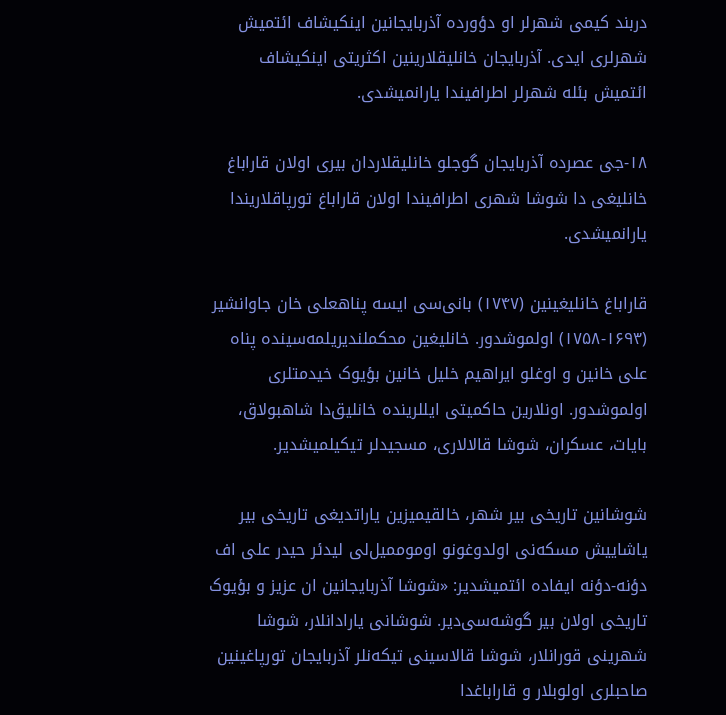دربند کیمی شهرلر او دؤورده آذربایجانین اینکیشاف ائتمیش شهرلری ایدی. آذربایجان خانلیقلارینین اکثریتی اینکیشاف ائتمیش بئله شهرلر اطرافیندا یارانمیشدی.

۱۸-جی عصرده آذربایجان گوجلو خانلیقلاردان بیری اولان قاراباغ خانلیغی دا شوشا شهری اطرافیندا اولان قاراباغ تورپاقلاریندا یارانمیشدی.

قاراباغ خانلیغینین (۱۷۴۷) بانی‌سی ایسه پناهعلی خان جاوانشیر (۱۶۹۳-۱۷۵۸) اولموشدور. خانلیغین محکملندیریلمه‌سینده پناه علی خانین و اوغلو ایراهیم خلیل خانین بؤیوک خیدمتلری اولموشدور. اونلارین حاکمیتی ایللرینده خانلیق‌دا شاهبولاق، بایات، عسکران، شوشا قالالاری، مسجیدلر تیکیلمیشدیر.

شوشانین تاریخی بیر شهر، خالقیمیزین یاراتدیغی تاریخی بیر یاشاییش مسکه‌نی اولدوغونو اوموممیل‌لی لیدئر حیدر علی اف دؤنه-دؤنه ایفاده ائتمیشدیر: «شوشا آذربایجانین ان عزیز و بؤیوک تاریخی اولان بیر گوشه‌سی‌دیر. شوشانی یارادانلار، شوشا شهرینی قورانلار، شوشا قالاسینی تیکه‌نلر آذربایجان تورپاغینین صاحبلری اولوبلار و قاراباغدا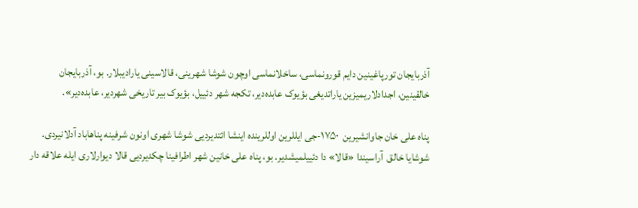آذربایجان تورپاغینین دایم قورونماسی، ساخلانماسی اوچون شوشا شهرینی، قالاسینی یارادیبلار. بو، آذربایجان خالقینین، اجدادلاریمیزین یاراتدیغی بؤیوک عابده‌دیر، تکجه شهر دئییل، بؤیوک بیر تاریخی شهردیر، عابده‌دیر».

پناه علی خان جاوانشیرین  ۱۷۵۰-جی ایللرین اوللرینده اینشا ائتدیردیی شوشا شهری اونون شرفینه پناهاباد آدلانیردی. شوشایا خالق  آراسیندا «قالا» دا دئییلمیشدیر. بو، پناه علی خانین شهر اطرافینا چکدیردیی قالا دیوارلاری ایله علاقه دار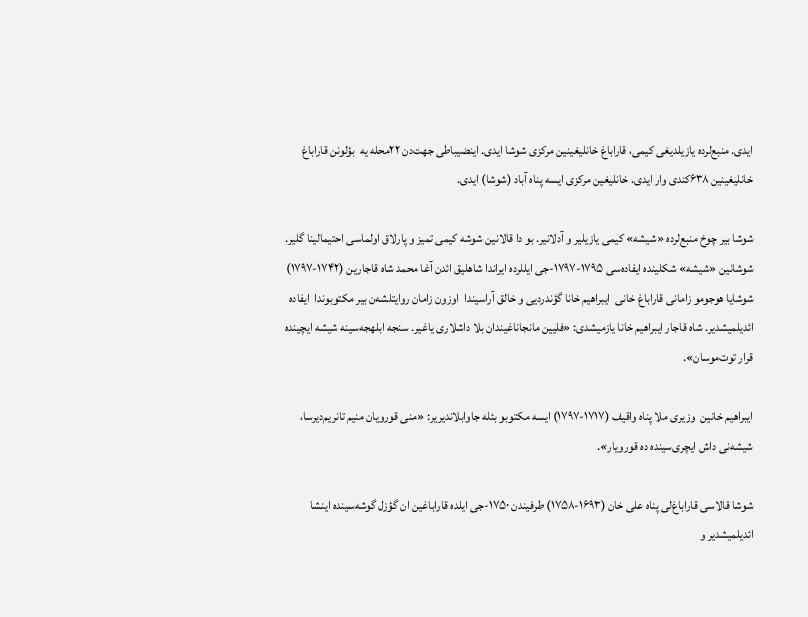ایدی. منبع‌لرده یازیلدیغی کیمی، قاراباغ خانلیغینین مرکزی شوشا ایدی. اینضیباطی جهت‌دن ۲۲محله یه  بؤلونن قاراباغ خانلیغینین ۶۳۸کندی وار ایدی. خانلیغین مرکزی ایسه پناه آباد (شوشا) ایدی.

شوشا بیر چوخ منبع‌لرده «شیشه» کیمی یازیلیر و آدلانیر. بو دا قالانین شوشه کیمی تمیز و پارلاق اولماسی احتیمالینا گلیر. شوشانین «شیشه» شکلینده ایفاده‌سی ۱۷۹۵-۱۷۹۷-جی ایللرده ایراندا شاهلیق ائد‌ن آغا محمد شاه قاجارین (۱۷۴۲-۱۷۹۷) شوشایا هوجومو زامانی قاراباغ خانی  ایبراهیم خانا گؤندردیی و خالق آراسیندا  اوزون زامان روایتلشه‌ن بیر مکتوبوندا  ایفاده ائدیلمیشدیر. شاه قاجار ایبراهیم خانا یازمیشدی: «فلیین مانجاناغیندان بلا داشلاری یاغیر. سنجه ابلهجه‌سینه شیشه ایچینده قرار توت‌موسان».

ایبراهیم خانین  وزیری ملا پناه واقیف (۱۷۱۷-۱۷۹۷) ایسه مکتوبو بئله جاوابلاندیریر: «منی قورویان منیم تانریم‌دیرسا، شیشه‌نی داش ایچری‌سینده ده قورویار».

شوشا قالاسی قاراباغ‌لی پناه علی خان (۱۶۹۳-۱۷۵۸) طرفیندن ۱۷۵۰-جی ایلده قاراباغین ان گؤزل گوشه‌سینده اینشا ائدیلمیشدیر و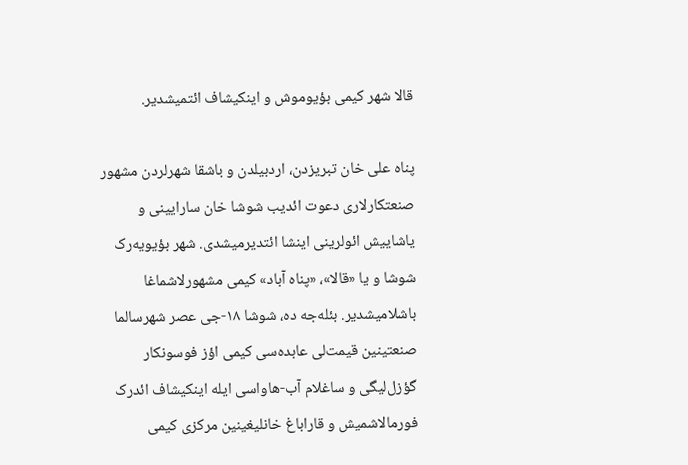قالا شهر کیمی بؤیوموش و اینکیشاف ائتمیشدیر.

پناه علی خان تبریزدن، اردبیلدن و باشقا شهرلردن مشهور صنعتکارلاری دعوت ائدیب شوشا خان سارایینی و یاشاییش ائولرینی اینشا ائتدیرمیشدی. شهر بؤیویه‌رک شوشا و یا «قالا»، «پناه آباد» کیمی مشهورلاشماغا باشلامیشدیر. بئله‌جه ده، شوشا ۱۸-جی عصر شهرسالما صنعتینین قیمت‌لی عابده‌سی کیمی اؤز فوسونکار گؤزل‌لیگی و ساغلام آب-هاواسی ایله اینکیشاف ائد‌رک فورمالاشمیش و قاراباغ خانلیغینین مرکزی کیمی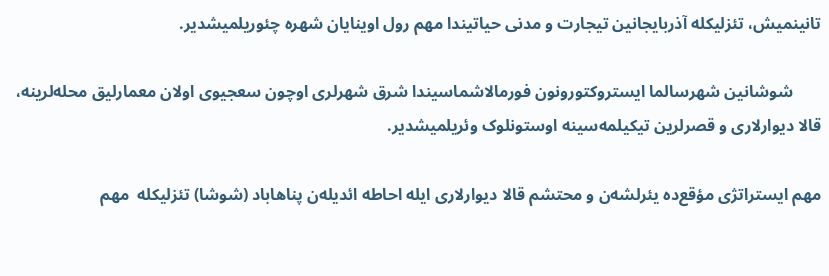تانینمیش، تئزلیکله آذربایجانین تیجارت و مد‌نی حیاتیندا مهم رول اوینایان شهره چئوریلمیشدیر.

       شوشانین شهرسالما ایستروکتورونون فورمالاشماسیندا شرق شهرلری اوچون سعجیوی اولان معمارلیق محله‌لرینه، قالا دیوارلاری و قصرلرین تیکیلمه‌سینه اوستونلوک وئریلمیشدیر.

مهم ایستراتژی مؤقع‌ده یئرلشه‌ن و محتشم قالا دیوارلاری ایله احاطه ائدیله‌ن پناهاباد (شوشا) تئزلیکله  مهم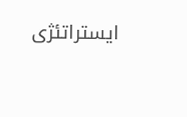ایستراتئژی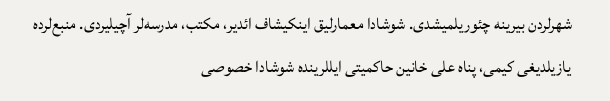شهرلردن بیرینه چئوریلمیشدی. شوشادا معمارلیق اینکیشاف ائدیر، مکتب، مدر‌سه‌لر آچیلیردی. منبع‌لرده یازیلدیغی کیمی، پناه علی خانین حاکمیتی ایللرینده شوشادا خصوصی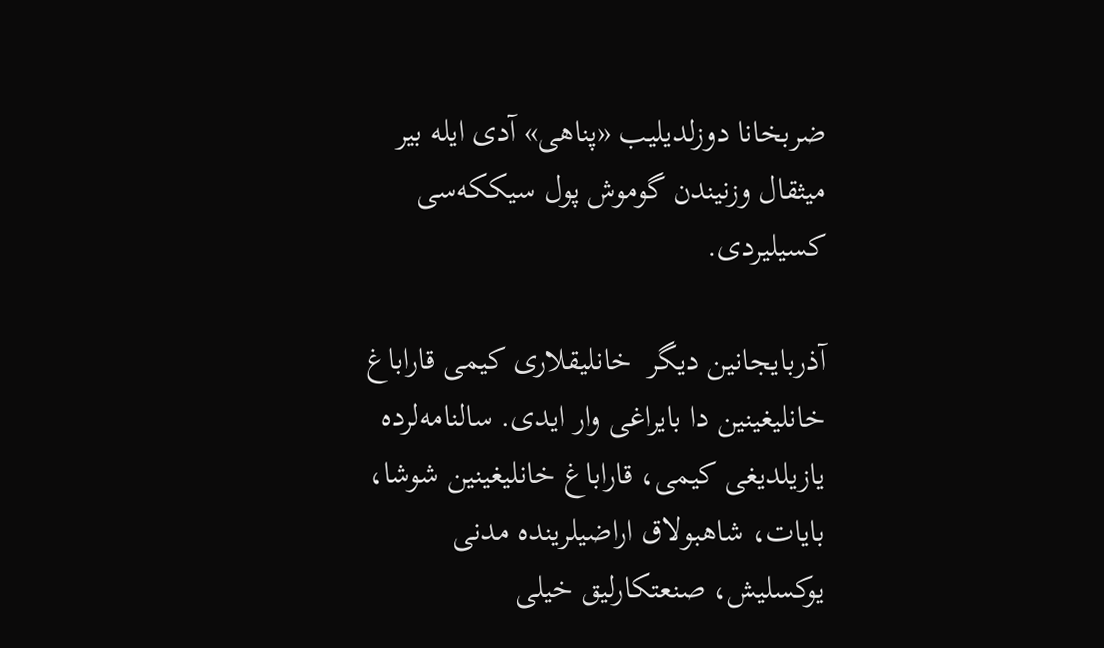ضربخانا دوزلدیلیب «پناهی» آدی ایله بیر میثقال وزنیندن گوموش پول سیککه‌سی کسیلیردی.

آذربایجانین دیگر  خانلیقلاری کیمی قاراباغ خانلیغینین دا بایراغی وار ایدی. سالنامه‌لرده یازیلدیغی کیمی، قاراباغ خانلیغینین شوشا، بایات، شاهبولاق اراضیلرینده مد‌نی یوکسلیش، صنعتکارلیق خیلی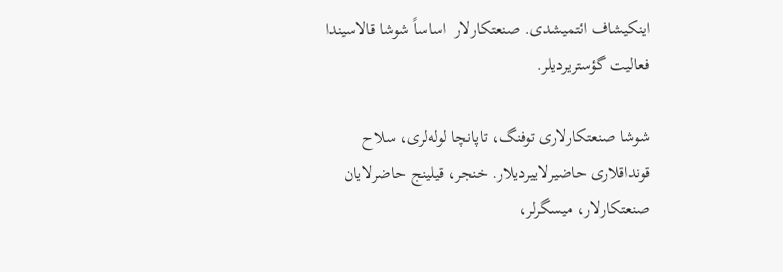اینکیشاف ائتمیشدی. صنعتکارلار  اساساً شوشا قالاسیندا فعالیت گؤستریردیلر.

شوشا صنعتکارلاری توفنگ، تاپانچا لوله‌لری، سلاح قونداقلاری حاضیرلاییردیلار. خنجر، قیلینج حاضرلایان صنعتکارلار، میسگرلر،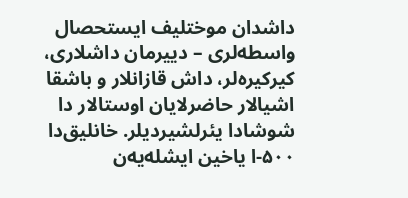داشدان موختلیف ایستحصال واسطه‌لری – دییرمان داشلاری، کیرکیره‌لر، داش قازانلار و باشقا اشیالار حاضرلایان اوستالار دا شوشادا یئرلشیردیلر. خانلیق‌دا ۵۰۰-ا یاخین ایشله‌یه‌ن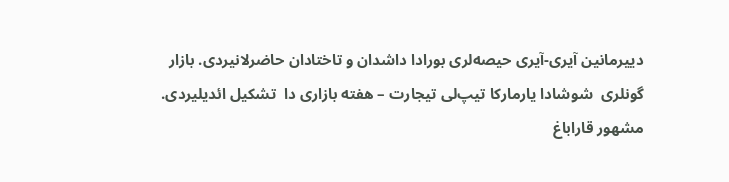دییرمانین آیری-آیری حیصه‌لری بورادا داشدان و تاختادان حاضرلانیردی. بازار گونلری  شوشادا یارمارکا تیپ‌لی تیجارت – هفته بازاری دا  تشکیل ائدیلیردی. مشهور قاراباغ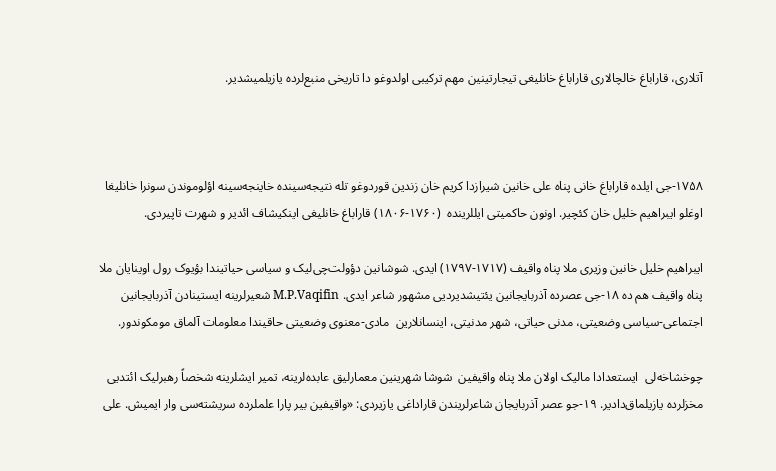آتلاری، قاراباغ خالچالاری قاراباغ خانلیغی تیجارتینین مهم ترکیبی اولدوغو دا تاریخی منبع‌لرده یازیلمیشدیر.



۱۷۵۸-جی ایلده قاراباغ خانی پناه علی خانین شیرازدا کریم خان زندین قوردوغو تله نتیجه‌سینده خاینجه‌سینه اؤلوموندن سونرا خانلیغا اوغلو ایبراهیم خلیل خان کئچیر. اونون حاکمیتی ایللرینده  (۱۷۶۰-۱۸۰۶) قاراباغ خانلیغی اینکیشاف ائدیر و شهرت تاپیردی.

ایبراهیم خلیل خانین وزیری ملا پناه واقیف (۱۷۱۷-۱۷۹۷) ایدی. شوشانین دؤولت‌چی‌لیک و سیاسی حیاتیندا بؤیوک رول اوینایان ملا پناه واقیف هم ده ۱۸-جی عصرده آذربایجانین یئتیشدیردیی مشهور شاعر ایدی. M.P.Vaqifin شعیرلرینه ایستینادن آذربایجانین اجتماعی-سیاسی وضعیتی، مد‌نی حیاتی، شهر مدنیتی، اینسانلارین  مادی-معنوی وضعیتی حاقیندا معلومات آلماق مومکوندور.

چوخشاخه‌لی  ایستعدادا مالیک اولان ملا پناه واقیفین  شوشا شهرینین معمارلیق عابده‌لرینه، تمیر ایشلرینه شخصاً رهبرلیک ائتدیی مخزلرده یازیلماق‌دادیر. ۱۹-جو عصر آذربایجان شاعرلریندن قاراداغی یازیردی: «واقیفین بیر پارا علملرده سریشته‌سی وار ایمیش. علی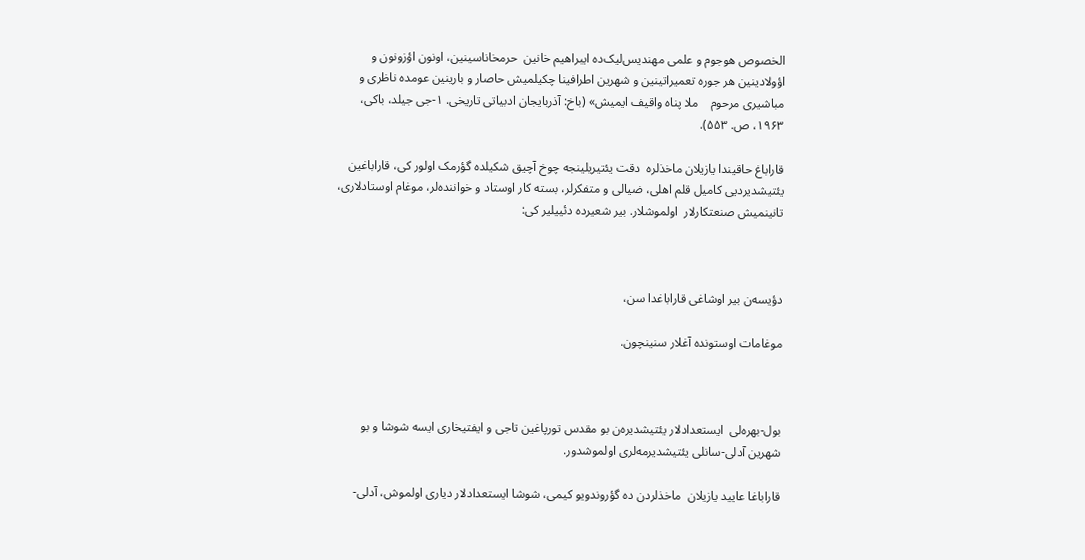الخصوص هوجوم و علمی مهندیس‌لیک‌ده ایبراهیم خانین  حرمخاناسینین، اونون اؤزونون و اؤولادینین هر جوره تعمیراتینین و شهرین اطرافینا چکیلمیش حاصار و بارینین عومده ناظری و مباشیری مرحوم    ملا پناه واقیف ایمیش» (باخ: آذربایجان ادبیاتی تاریخی. ۱-جی جیلد، باکی، ۱۹۶۳، ص. ۵۵۳).

قاراباغ حاقیندا یازیلان ماخذلره  دقت یئتیریلینجه چوخ آچیق شکیلده گؤرمک اولور کی، قاراباغین یئتیشدیردیی کامیل قلم اهلی، ضیالی و متفکرلر، بسته کار اوستاد و خواننده‌لر، موغام اوستادلاری، تانینمیش صنعتکارلار  اولموشلار. بیر شعیرده دئییلیر کی:



دؤیسه‌ن بیر اوشاغی قاراباغدا سن،

موغامات اوستونده آغلار سنینچون.



بول-بهره‌لی  ایستعدادلار یئتیشدیره‌ن بو مقدس تورپاغین تاجی و ایفتیخاری ایسه شوشا و بو شهرین آدلی-سانلی یئتیشدیرمه‌لری اولموشدور.

قاراباغا عایید یازیلان  ماخذلردن ده گؤروندویو کیمی، شوشا ایستعدادلار دیاری اولموش، آدلی-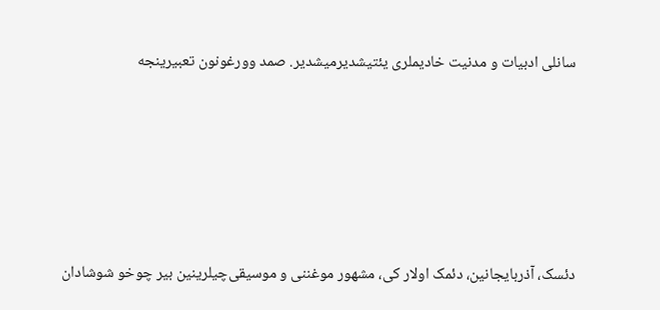سانلی ادبیات و مدنیت خادیملری یئتیشدیرمیشدیر. صمد وورغونون تعبیرینجه





دئسک، آذربایجانین، دئمک اولار کی، مشهور موغننی و موسیقی‌چیلرینین بیر چوخو شوشادان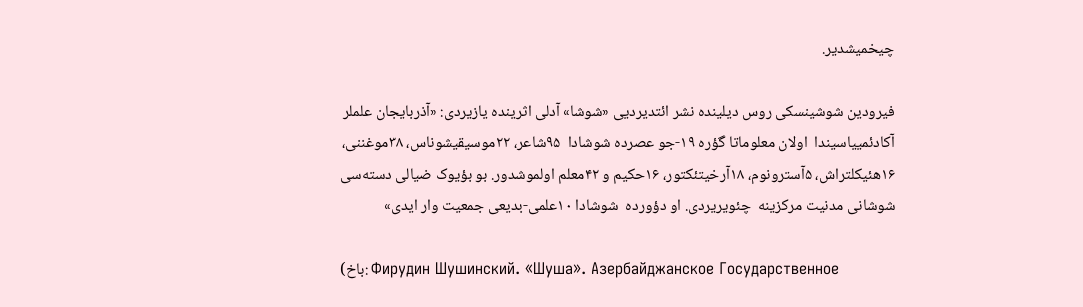چیخمیشدیر.

فیرودین شوشینسکی روس دیلینده نشر ائتدیردیی «شوشا» آدلی اثرینده یازیردی: «آذربایجان علملر آکادئمییاسیندا  اولان معلوماتا گؤره ۱۹-جو عصرده شوشادا  ۹۵شاعر، ۲۲موسیقیشوناس، ۳۸موغننی، ۱۶هئیکلتراش، ۵آسترونوم، ۱۸آرخیتئکتور، ۱۶حکیم و ۴۲معلم اولموشدور. بو بؤیوک ضیالی دسته‌سی شوشانی مدنیت مرکزینه  چئویریردی. او دؤورده  شوشادا ۱۰علمی-بدیعی جمعیت وار ایدی»

(باخ: Фирудин Шушинский. «Шуша». Азербайджанское Государственное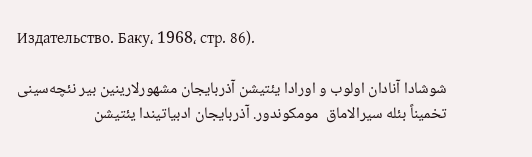Издательство. Баку، 1968، стр. 86).

شوشادا آنادان اولوب و اورادا یئتیشن آذربایجان مشهورلارینین بیر نئچه‌سینی تخمیناً بئله سیرالاماق  مومکوندور. آذربایجان ادبیاتیندا یئتیشن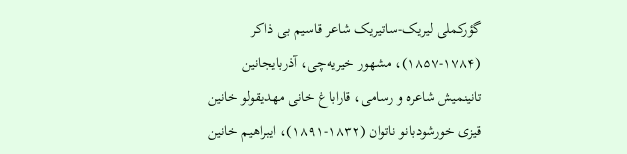گؤرکملی لیریک-ساتیریک شاعر قاسیم بی ذاکر (۱۷۸۴-۱۸۵۷)، مشهور خیریه‌چی، آذربایجانین تانینمیش شاعره و رسا‌می، قاراباغ خانی مهدیقولو خانین قیزی خورشودبانو ناتوان (۱۸۳۲-۱۸۹۱)، ایبراهیم خانین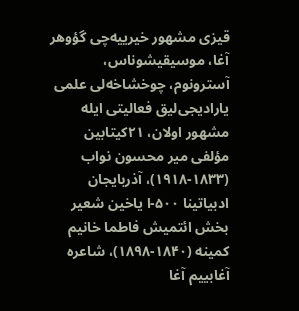قیزی مشهور خیرییه‌چی گؤوهر آغا، موسیقیشوناس، آسترونوم، چوخشاخه‌لی علمی یارادیجی‌لیق فعالیتی ایله مشهور اولان، ۲۱کیتابین مؤلفی میر محسون نواب (۱۸۳۳-۱۹۱۸)، آذربایجان ادبیاتینا ۵۰۰-ا یاخین شعیر بخش ائتمیش فاطما خانیم کمینه (۱۸۴۰-۱۸۹۸)، شاعره آغابییم آغا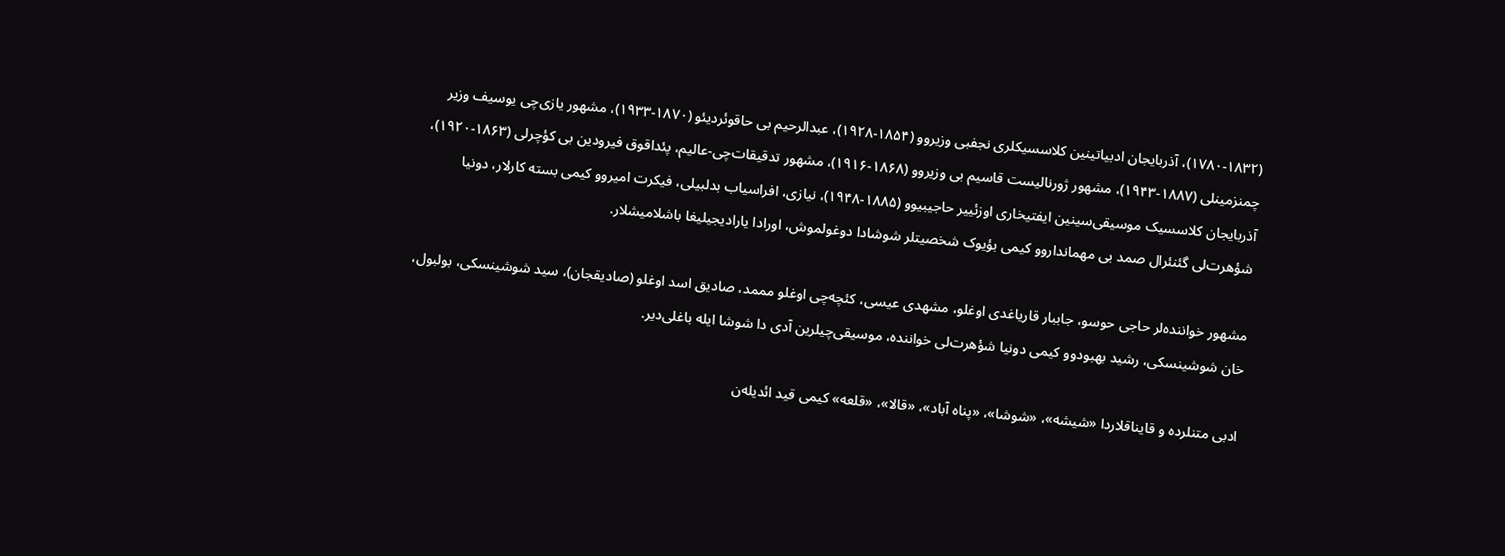(۱۷۸۰-۱۸۳۲)، آذربایجان ادبیاتینین کلاسسیکلری نجفبی وزیروو (۱۸۵۴-۱۹۲۸)، عبدالرحیم بی حاقوئردیئو (۱۸۷۰-۱۹۳۳)، مشهور یازی‌چی یوسیف وزیر چمنز‌مینلی (۱۸۸۷-۱۹۴۳)، مشهور ژورنالیست قاسیم بی وزیروو (۱۸۶۸-۱۹۱۶)، مشهور تدقیقات‌چی-عالیم، پئداقوق فیرودین بی کؤچرلی (۱۸۶۳-۱۹۲۰)، آذربایجان کلاسسیک موسیقی‌سینین ایفتیخاری اوزئییر حاجیبیوو (۱۸۸۵-۱۹۴۸)، نیازی، افراسیاب بدلبیلی، فیکرت امیروو کیمی بسته کارلار، دونیا شؤهرت‌لی گئنئرال صمد بی مهمانداروو کیمی بؤیوک شخصیتلر شوشادا دوغولموش، اورادا یارادیجیلیغا باشلامیشلار.

مشهور خواننده‌لر حاجی حوسو، جاببار قاریاغدی اوغلو، مشهدی عیسی، کئچه‌چی اوغلو مممد، صادیق اسد اوغلو (صادیقجان)، سید شوشینسکی، بولبول، خان شوشینسکی، رشید بهبودوو کیمی دونیا شؤهرت‌لی خواننده، موسیقی‌چیلرین آدی دا شوشا ایله باغلی‌دیر.

ادبی متنلرده و قایناقلاردا «شیشه»، «شوشا»، «پناه آباد»، «قالا»، «قلعه» کیمی قید ائدیله‌ن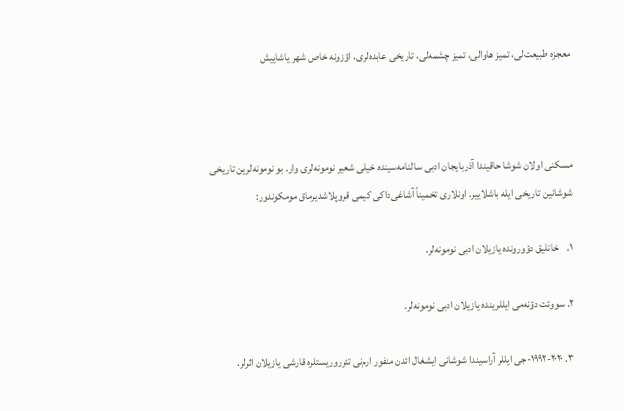معجزه طبیعت‌لی، تمیز هاوالی، تمیز چشمه‌لی، تاریخی عابده‌لری، اؤزونه خاص شهر یاشاییش



مسکنی اولان شوشا حاقیندا آذربایجان ادبی سالنامه‌سینده خیلی شعیر نومونه‌لری وار. بو نومونه‌لرین تاریخی شوشانین تاریخی ایله باشلاییر. اونلاری تخمیناً آشاغی‌داکی کیمی قروپلاشدیرماق مومکوندور:

۱.    خانلیق دؤورونده یازیلان ادبی نومونه‌لر.

۲. سووئت دؤنه‌می ایللرینده یازیلان ادبی نومونه‌لر.

۳. ۱۹۹۲-۲۰۲۰-جی ایللر آراسیندا شوشانی ایشغال ائد‌ن منفور ارم‌نی تئرروریستلره قارشی یازیلان اثرلر.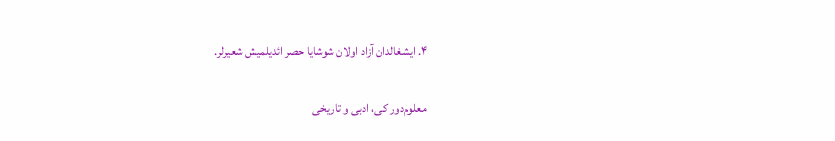۴. ایشغالدان آزاد اولان شوشایا حصر ائدیلمیش شعیرلر.

معلوم‌دور کی، ادبی و تاریخی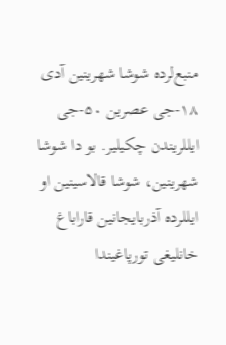منبع‌لرده شوشا شهرینین آدی ۱۸-جی عصرین ۵۰-جی ایللریندن چکیلیر. بو دا شوشا شهرینین، شوشا قالاسینین او ایللرده آذربایجانین قاراباغ خانلیغی تورپاغیندا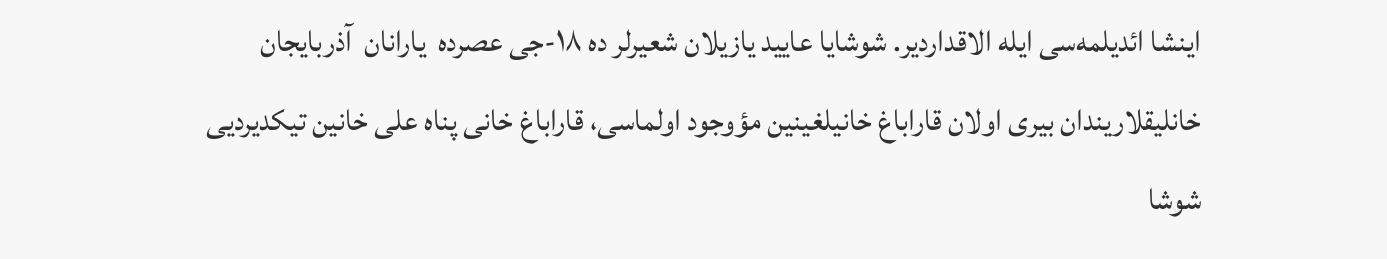اینشا ائدیلمه‌سی ایله الاقداردیر. شوشایا عایید یازیلان شعیرلر ده ۱۸-جی عصرده  یارانان  آذربایجان خانلیقلاریندان بیری اولان قاراباغ خانیلغینین مؤوجود اولماسی، قاراباغ خانی پناه علی خانین تیکدیردیی شوشا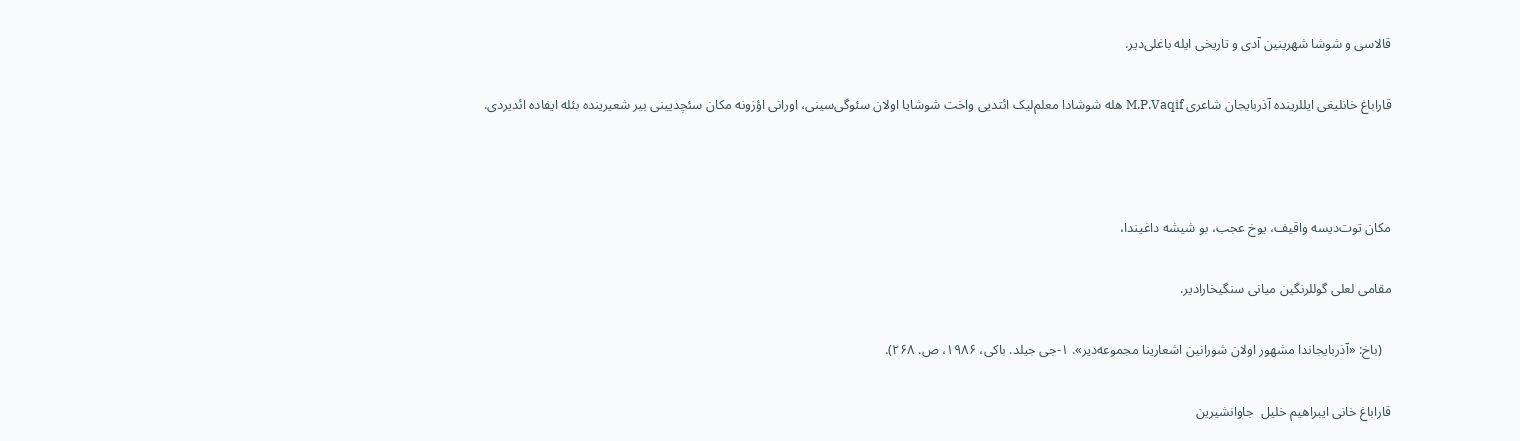قالاسی و شوشا شهرینین آدی و تاریخی ایله باغلی‌دیر.

قاراباغ خانلیغی ایللرینده آذربایجان شاعری M.P.Vaqif هله شوشادا معلم‌لیک ائتدیی واخت شوشایا اولان سئوگی‌سینی، اورانی اؤزونه مکان سئچدیینی بیر شعیرینده بئله ایفاده ائدیردی.



مکان توت‌دیسه واقیف، یوخ عجب، بو شیشه داغیندا،

مقامی لعلی گوللرنگین میانی سنگیخارادیر.

   (باخ: «آذربایجاندا مشهور اولان شورانین اشعارینا مجموعه‌دیر». ۱-جی جیلد. باکی، ۱۹۸۶، ص. ۲۶۸).

قاراباغ خانی ایبراهیم خلیل  جاوانشیرین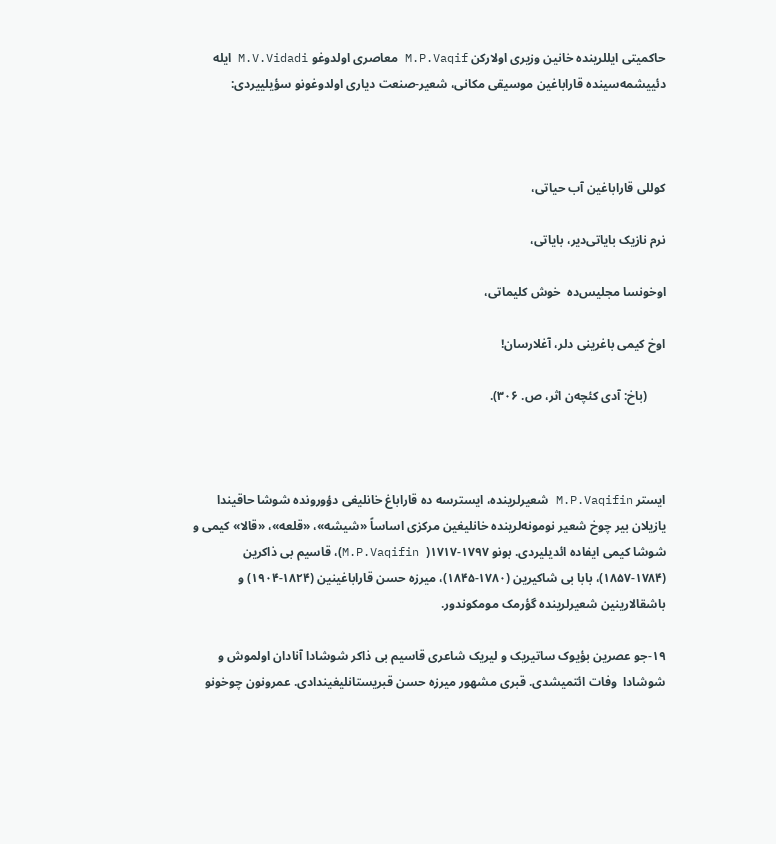حاکمیتی ایللرینده خانین وزیری اولارکن M.P.Vaqif معاصری اولدوغو M.V.Vidadi ایله دئییشمه‌سینده قاراباغین موسیقی مکانی، شعیر-صنعت دیاری اولدوغونو سؤیلییردی:



کوللی قاراباغین آب حیاتی،

نرم نازیک بایاتی‌دیر، بایاتی،

اوخونسا مجلیس‌ده  خوش کلیماتی،

اوخ کیمی باغرینی دلر، آغلارسان!

      (باخ: آدی کئچه‌ن اثر، ص. ۳۰۶).



ایستر M.P.Vaqifin شعیرلرینده، ایسترسه ده قاراباغ خانلیغی دؤورونده شوشا حاقیندا یازیلان بیر چوخ شعیر نومونه‌لرینده خانلیغین مرکزی اساساً «شیشه»، «قلعه»، «قالا» کیمی و شوشا کیمی ایفاده ائدیلیردی. بونو M.P.Vaqifin )۱۷۱۷-۱۷۹۷)، قاسیم بی ذاکرین (۱۷۸۴-۱۸۵۷)، بابا بی شاکیرین (۱۷۸۰-۱۸۴۵)، میرزه حسن قاراباغینین (۱۸۲۴-۱۹۰۴) و باشقالارینین شعیرلرینده گؤرمک مومکوندور.

۱۹-جو عصرین بؤیوک ساتیریک و لیریک شاعری قاسیم بی ذاکر شوشادا آنادان اولموش و شوشادا  وفات ائتمیشدی. قبری مشهور میرزه حسن قبریستانلیغیندادی. عمرونون چوخونو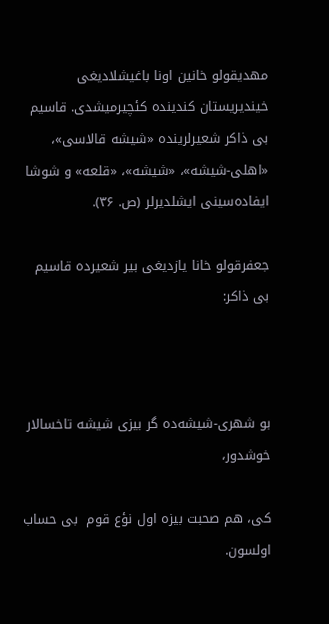مهدیقولو خانین اونا باغیشلادیغی خیندیریستان کندینده کئچیرمیشدی. قاسیم بی ذاکر شعیرلرینده «شیشه قالاسی»، «اهلی-شیشه»، «شیشه»، «قلعه» و شوشا ایفاده‌سینی ایشلدیرلر (ص. ۳۶).

جعفرقولو خانا یازدیغی بیر شعیرده قاسیم بی ذاکر:



بو شهری-شیشه‌ده گر بیزی شیشه تاخسالار خوشدور،

کی، هم صحبت بیزه اول نؤع قوم  بی حساب اولسون.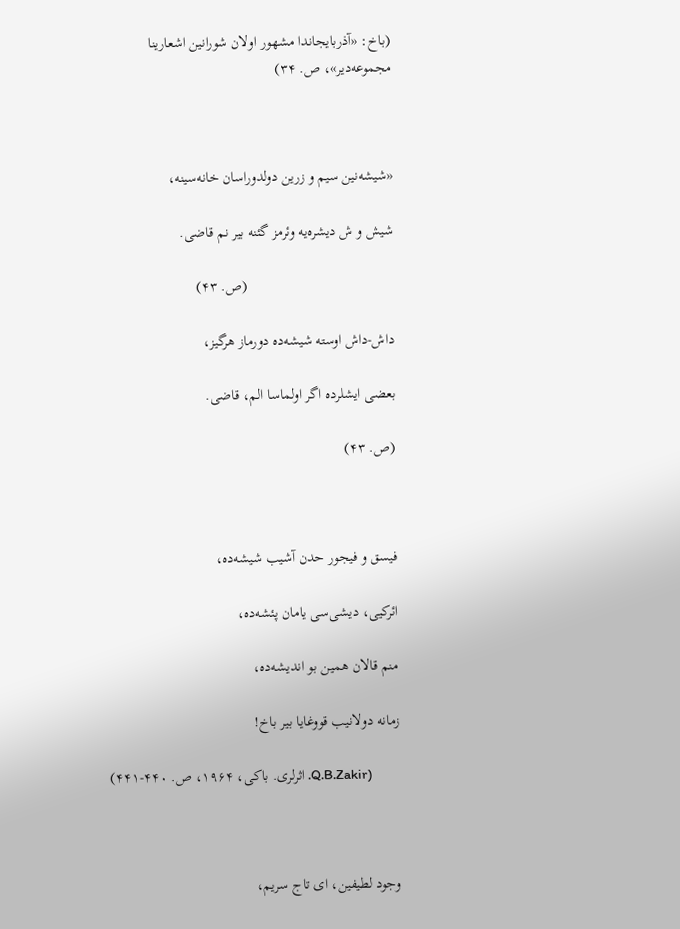(باخ: «آذربایجاندا مشهور اولان شورانین اشعارینا مجموعه‌دیر»، ص. ۳۴)



«شیشه‌نین سیم و زرین دولدوراسان خانه‌سینه،

شیش و ش دیشره‌یه وئرمز گئنه بیر نم قاضی.

                                       (ص. ۴۳)

داش-داش اوسته شیشه‌ده دورماز هرگیز،

بعضی ایشلرده اگر اولماسا الم، قاضی.

(ص. ۴۳)



فیسق و فیجور حدن آشیب شیشه‌ده،

ائرکیی، دیشی‌سی یامان پئشه‌ده،

منم قالان همین بو اندیشه‌ده،

زمانه دولانیب قووغایا بیر باخ!

         (Q.B.Zakir. اثرلری. باکی، ۱۹۶۴، ص. ۴۴۰-۴۴۱)



وجود لطیفین، ای تاج سریم،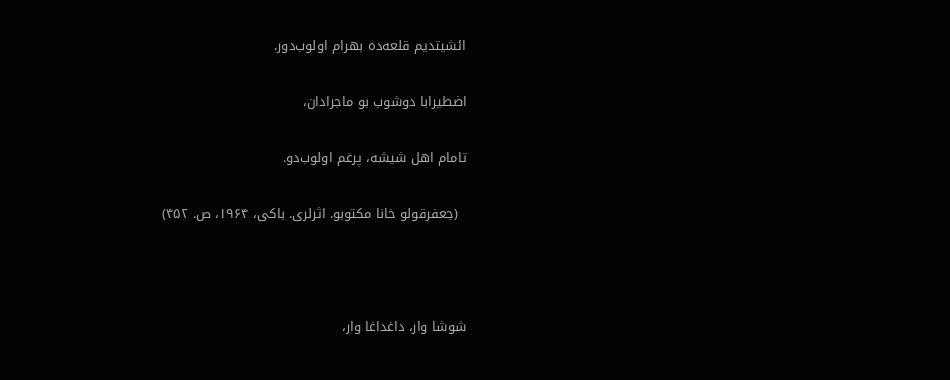ائشیتدیم قلعه‌ده بهرام اولوب‌دور.

اضطیرابا دوشوب بو ماجرادان،

تامام اهل شیشه، پرغم اولوب‌دو.

  (جعفرقولو خانا مکتوبو. اثرلری. باکی، ۱۹۶۴، ص. ۴۵۲)



شوشا وار، داغداغا وار،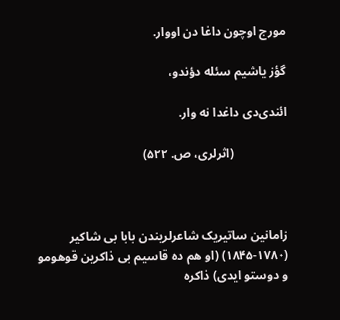مورج اوچون داغا دن اووار.

گؤز یاشیم سئله دؤندو،

ائندی‌دی داغدا نه وار.

                 (اثرلری، ص. ۵۲۲)



زامانین ساتیریک شاعرلریندن بابا بی شاکیر (۱۷۸۰-۱۸۴۵) (او هم ده قاسیم بی ذاکرین قوهومو و دوستو ایدی) ذاکره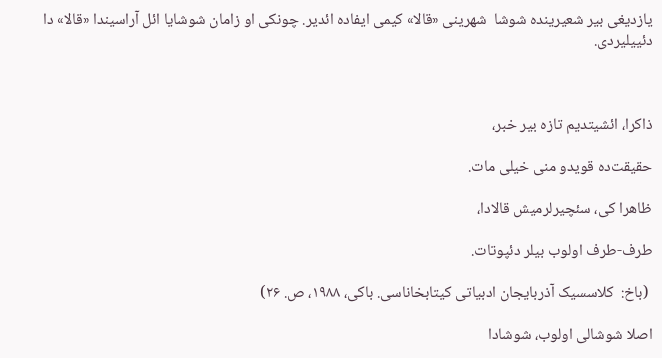یازدیغی بیر شعیرینده شوشا  شهرینی «قالا» کیمی ایفاده ائدیر. چونکی او زامان شوشایا ائل آراسیندا «قالا» دا دئییلیردی.



ذاکرا، ائشیتدیم تازه بیر خبر،

حقیقت‌ده قویدو منی خیلی مات.

ظاهرا کی، سئچیرلرمیش قالادا،

طرف-طرف اولوب بیلر دئپوتات.

 (باخ:  کلاسسیک آذربایجان ادبیاتی کیتابخاناسی. باکی، ۱۹۸۸، ص. ۲۶)

اصلا شوشالی اولوب، شوشادا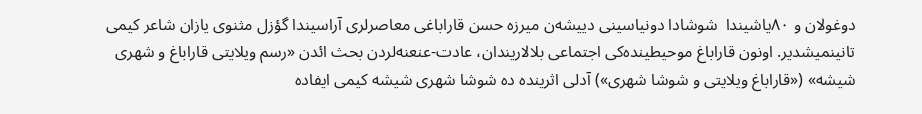دوغولان و ۸۰یاشیندا  شوشادا دونیاسینی دییشه‌ن میرزه حسن قاراباغی معاصرلری آراسیندا گؤزل مثنوی یازان شاعر کیمی تانینمیشدیر. اونون قاراباغ موحیطینده‌کی اجتماعی بلالاریندان، عادت-عنعنه‌لردن بحث ائد‌ن «رسم ویلایتی قاراباغ و شهری شیشه» («قاراباغ ویلایتی و شوشا شهری») آدلی اثرینده ده شوشا شهری شیشه کیمی ایفاده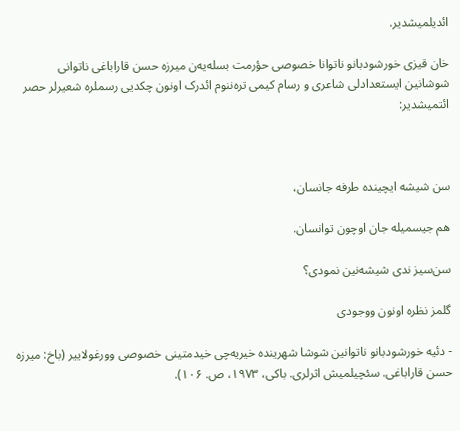ائدیلمیشدیر.

خان قیزی خورشودبانو ناتوانا خصوصی حؤرمت بسله‌یه‌ن میرزه حسن قاراباغی ناتوانی شوشانین ایستعدادلی شاعری و ر‌سام کیمی تره‌ننوم ائد‌رک اونون چکدیی رسملره شعیرلر حصر ائتمیشدیر:



سن شیشه ایچینده طرفه جانسان،

هم جیسمیله جان اوچون توانسان.

سن‌سیز ندی شیشه‌نین نمودی؟

گلمز نظره اونون ووجودی

- دئیه خورشودبانو ناتوانین شوشا شهرینده خیریه‌چی خیدمتینی خصوصی وورغولاییر (باخ: میرزه حسن قاراباغی. سئچیلمیش اثرلری. باکی، ۱۹۷۳، ص. ۱۰۶).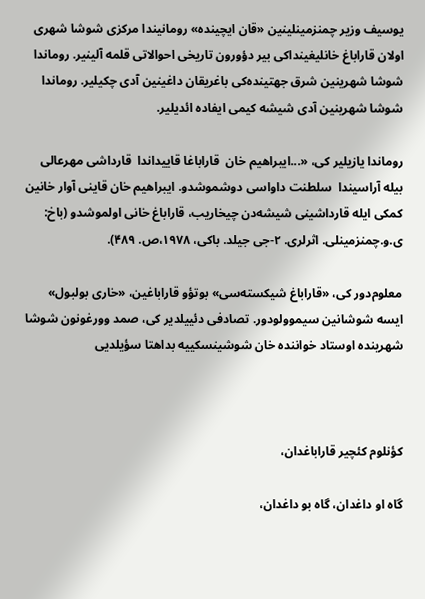یوسیف وزیر چمنزمینلینین «قان ایچینده» رومانیندا مرکزی شوشا شهری اولان قاراباغ خانلیغینداکی بیر دؤورون تاریخی احوالاتی قلمه آلینیر. روماندا شوشا شهرینین شرق جهتینده‌کی باغریقان داغینین آدی چکیلیر. روماندا  شوشا شهرینین آدی شیشه کیمی ایفاده ائدیلیر.

روماندا یازیلیر کی، «...ایبراهیم خان  قاراباغا قاییداندا  قارداشی مهرعالی بیله آراسیندا  سلطنت داواسی دوشموشدو. ایبراهیم خان قاینی آوار خانین کمکی ایله قارداشینی شیشه‌دن چیخاریب، قاراباغ خانی اولموشدو (باخ: ی.و.چمنز‌مینلی. اثرلری. ۲-جی جیلد. باکی، ۱۹۷۸،ص. ۴۸۹).

معلوم‌دور کی، «قاراباغ شیکسته‌سی» بوتؤو قاراباغین، «خاری بولبول» ایسه شوشانین سیموولودور. تصادفی دئییلدیر کی، صمد وورغونون شوشا شهرینده اوستاد خواننده خان شوشینسکییه بداهتا سؤیلدیی



کؤنلوم کئچیر قاراباغدان،

گاه او داغدان، گاه بو داغدان،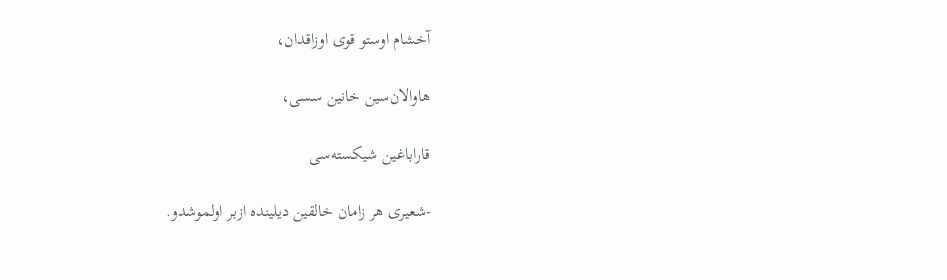آخشام اوستو قوی اوزاقدان،

هاوالان‌سین خانین سسی،

قاراباغین شیکسته‌سی

-شعیری هر زامان خالقین دیلینده ازبر اولموشدو.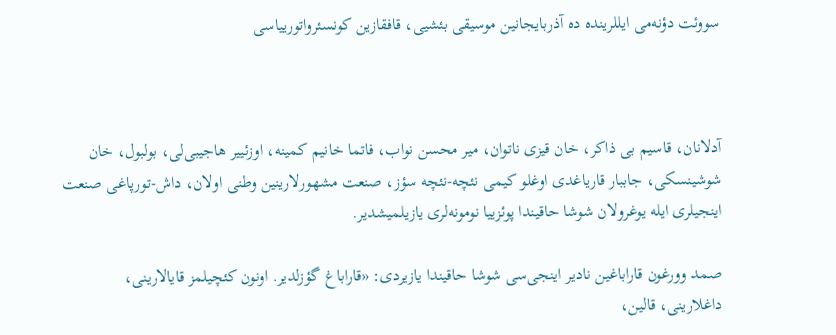سووئت دؤنه‌می ایللرینده ده آذربایجانین موسیقی بئشیی، قافقازین کونسئرواتورییاسی



آدلانان، قاسیم بی ذاکر، خان قیزی ناتوان، میر محسن نواب، فاتما خانیم کمینه، اوزئییر هاجیبی‌لی، بولبول، خان شوشینسکی، جاببار قاریاغدی اوغلو کیمی نئچه-نئچه سؤز، صنعت مشهورلارینین وطنی اولان، داش-تورپاغی صنعت اینجیلری ایله یوغرولان شوشا حاقیندا پوئزییا نومونه‌لری یازیلمیشدیر.

صمد وورغون قاراباغین نادیر اینجی‌سی شوشا حاقیندا یازیردی: «قاراباغ گؤزلدیر. اونون کئچیلمز قایالارینی، داغلارینی، قالین،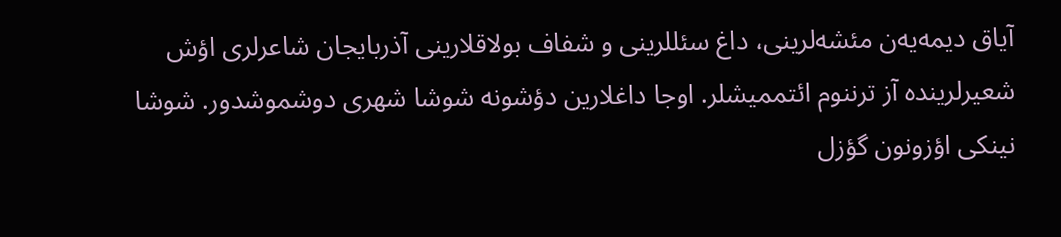آیاق دیمه‌یه‌ن مئشه‌لرینی، داغ سئللرینی و شفاف بولاقلارینی آذربایجان شاعرلری اؤش شعیرلرینده آز تر‌ننوم ائتممیشلر. اوجا داغلارین دؤشونه شوشا شهری دوشموشدور. شوشا نینکی اؤزونون گؤزل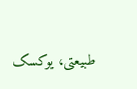طبیعتی، یوکسک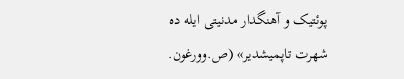پوئتیک و آهنگدار مدنیتی ایله ده شهرت تاپمیشدیر» (ص.وورغون.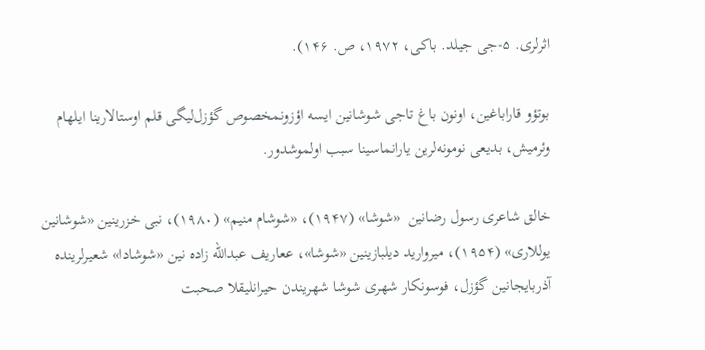اثرلری. ۵-جی جیلد. باکی، ۱۹۷۲، ص. ۱۴۶).

بوتؤو قاراباغین، اونون باغ تاجی شوشانین ایسه اؤزونمخصوص گؤزل‌لیگی قلم اوستالارینا ایلهام وئرمیش، بدیعی نومونه‌لرین یارانماسینا سبب اولموشدور.

خالق شاعری رسول رضانین  «شوشا» (۱۹۴۷)، «شوشام منیم» (۱۹۸۰)، نبی خزرینین «شوشانین یوللاری» (۱۹۵۴)، میروارید دیلبازینین «شوشا»، ععاریف عبدالله زاده نین «شوشادا» شعیرلرینده آذربایجانین گؤزل، فوسونکار شهری شوشا شهریندن حیرانلیقلا صحبت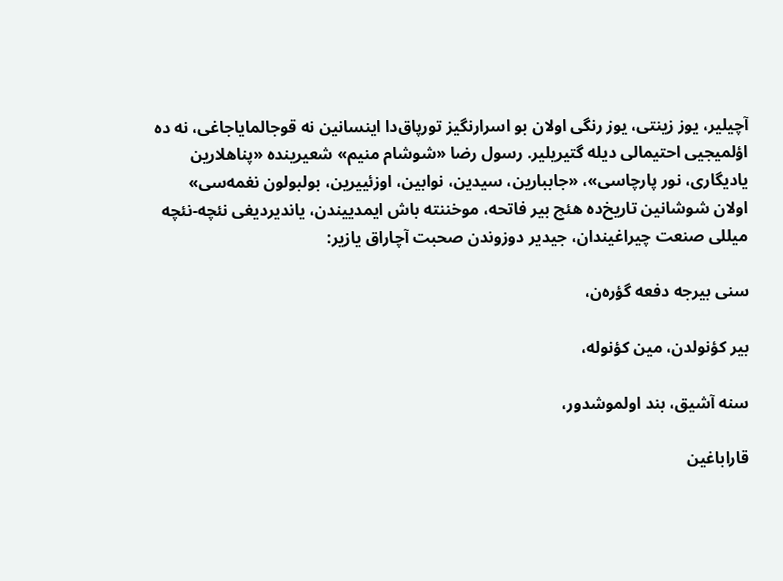آچیلیر، یوز زینتی، یوز رنگی اولان بو اسرارنگیز تورپاق‌دا اینسانین نه قوجالمایاجاغی، نه ده اؤلمیجیی احتیمالی دیله گتیریلیر. رسول رضا «شوشام منیم» شعیرینده «پناهلارین یادیگاری، نور پارچاسی»، «جاببارین، سیدین، نوابین، اوزئییرین، بولبولون نغمه‌سی» اولان شوشانین تاریخ‌ده هئچ بیر فاتحه، موخننته باش ایمدییندن، یاندیردیغی نئچه-نئچه میللی صنعت چیراغیندان، جیدیر دوزوندن صحبت آچاراق یازیر:

سنی بیرجه دفعه گؤره‌ن،

بیر کؤنولدن، مین کؤنوله،

سنه آشیق، بند اولموشدور،

قاراباغین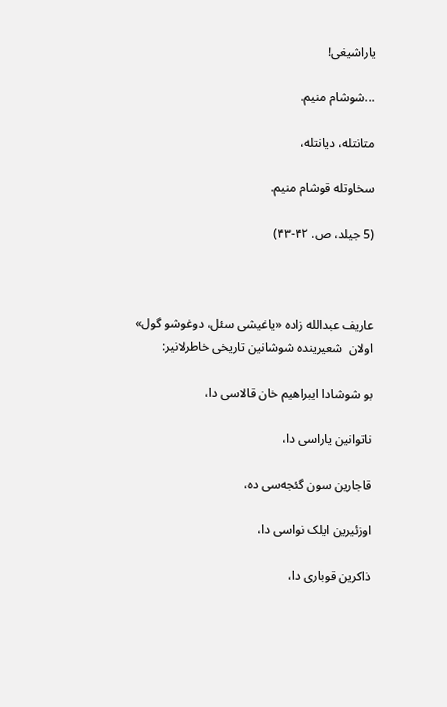یاراشیغی!

...شوشام منیم.

متانتله، دیانتله،

سخاوتله قوشام منیم.

(5 جیلد، ص. ۴۲-۴۳)



عاریف عبدالله زاده «یاغیشی سئل، دوغوشو گول» اولان  شعیرینده شوشانین تاریخی خاطرلانیر:

بو شوشادا ایبراهیم خان قالاسی دا،

ناتوانین یاراسی دا،

قاجارین سون گئجه‌سی ده،

اوزئیرین ایلک نواسی دا،

ذاکرین قوباری دا،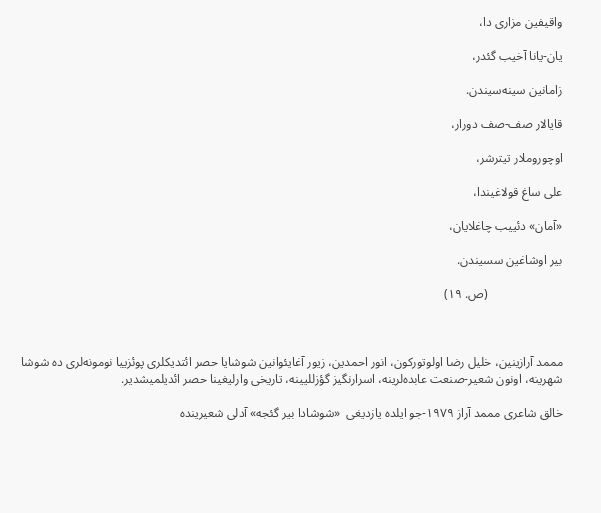واقیفین مزاری دا،

یان-یانا آخیب گئدر،

زامانین سینه‌سیندن.

قایالار صف-صف دورار،

اوچوروملار تیترشر،

علی ساغ قولاغیندا،

«آمان» دئییب چاغلایان،

بیر اوشاغین سسیندن.

                        (ص. ۱۹)



مممد آرازینین، خلیل رضا اولوتورکون، انور احمدین، زیور آغایئوانین شوشایا حصر ائتدیکلری پوئزییا نومونه‌لری ده شوشا شهرینه، اونون شعیر-صنعت عابده‌لرینه، اسرارنگیز گؤزللیینه، تاریخی وارلیغینا حصر ائدیلمیشدیر.

خالق شاعری مممد آراز ۱۹۷۹-جو ایلده یازدیغی  «شوشادا بیر گئجه» آدلی شعیرینده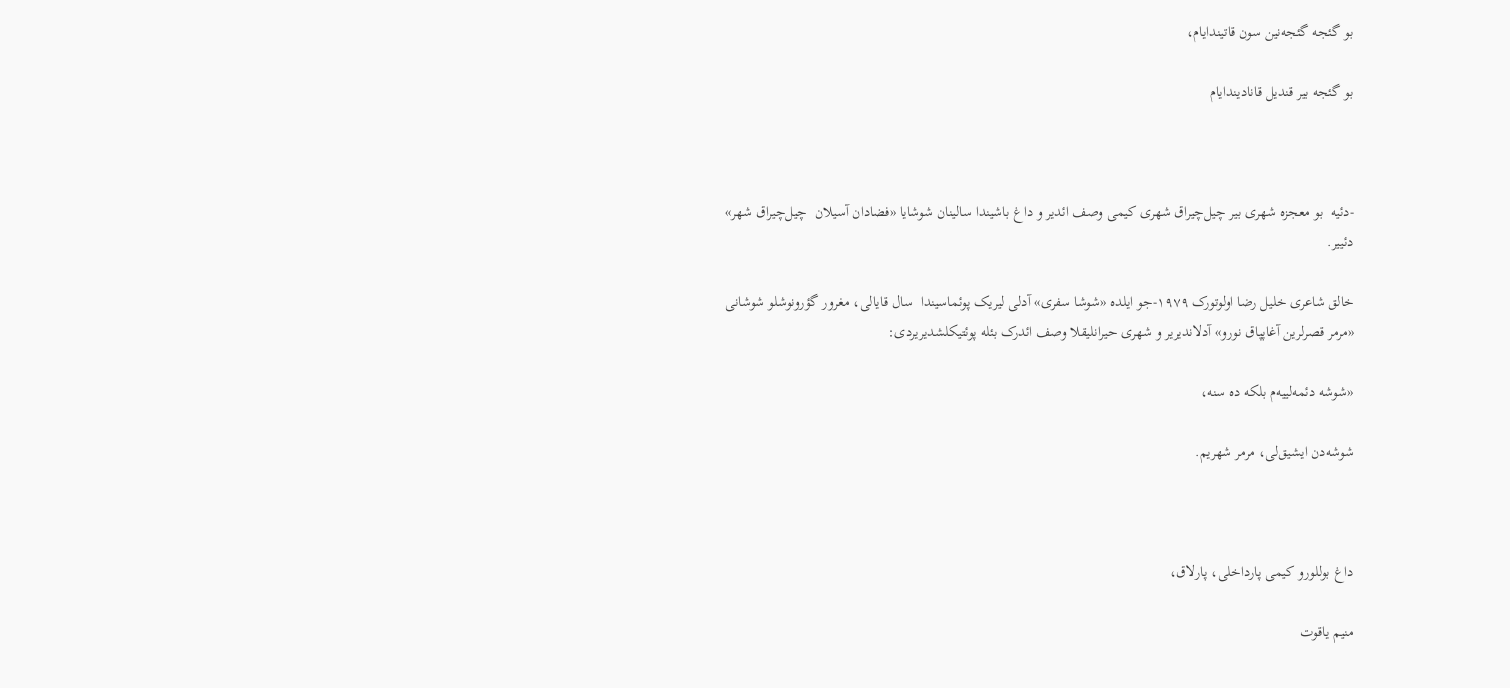بو گئجه گئجه‌نین سون قاتیندایام،

بو گئجه بیر قندیل قانادیندایام



-دئیه  بو معجزه شهری بیر چیل‌چیراق شهری کیمی وصف ائدیر و داغ باشیندا سالینان شوشایا «فضادان آسیلان  چیل‌چیراق شهر» دئییر.

خالق شاعری خلیل رضا اولوتورک ۱۹۷۹-جو ایلده «شوشا سفری» آدلی لیریک پوئماسیندا  سال قایالی، مغرور گؤرونوشلو شوشانی «مرمر قصرلرین آغاپپاق نورو» آدلاندیریر و شهری حیرانلیقلا وصف ائد‌رک بئله پوئتیکلشدیریردی:

«شوشه دئمه‌لییه‌م بلکه ده سنه،

شوشه‌دن ایشیق‌لی، مرمر شهریم.



داغ بوللورو کیمی پارداخلی، پارلاق،

منیم یاقوت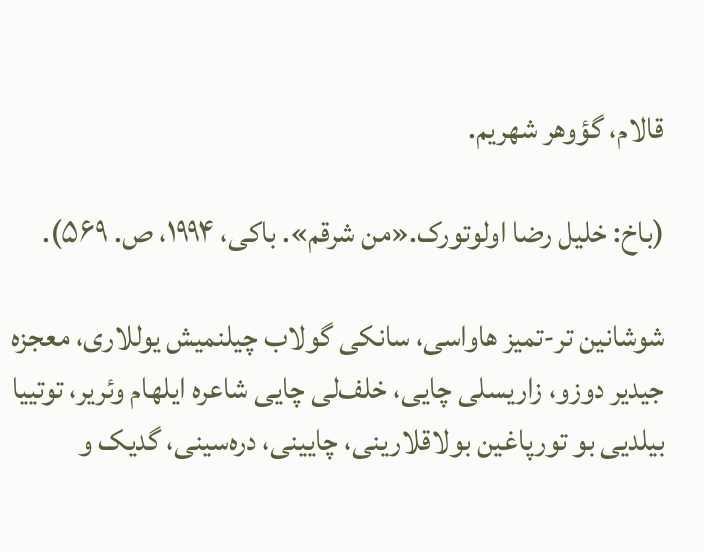قالام، گؤوهر شهریم.

(باخ: خلیل رضا اولوتورک.«من شرقم». باکی، ۱۹۹۴، ص. ۵۶۹).

شوشانین تر-تمیز هاواسی، سانکی گولاب چیلنمیش یوللاری، معجزه جیدیر دوزو، زاریسلی چایی، خلف‌لی چایی شاعره ایلهام وئریر، توتییا بیلدیی بو تورپاغین بولاقلارینی، چایینی، دره‌سینی، گدیک و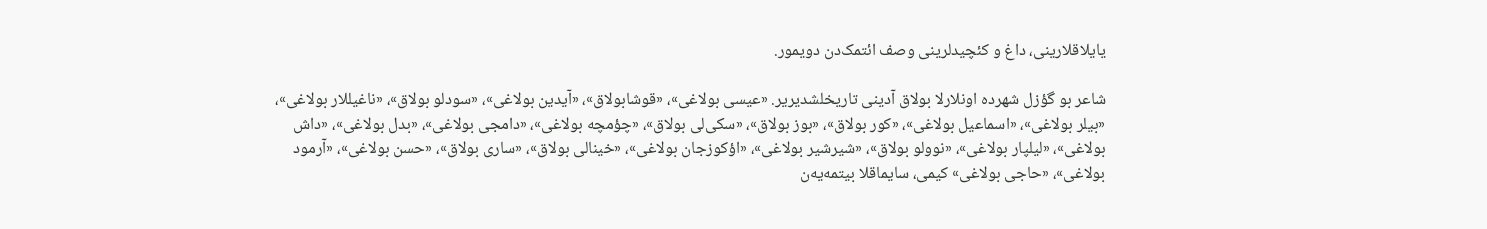یایلاقلارینی، داغ و کئچیدلرینی وصف ائتمک‌دن دویمور.

شاعر بو گؤزل شهرده اونلارلا بولاق آدینی تاریخلشدیریر. «عیسی بولاغی»، «قوشابولاق»، «آیدین بولاغی»، «سودلو بولاق»، «ناغیللار بولاغی»، «بیلر بولاغی»، «اسماعیل بولاغی»، «کور بولاق»، «بوز بولاق»، «سکی‌لی بولاق»، «چؤمچه بولاغی»، «دامجی بولاغی»، «بدل بولاغی»، «داش بولاغی»، «لیلپار بولاغی»، «نوولو بولاق»، «شیرشیر بولاغی»، «اؤکوزجان بولاغی»، «خینالی بولاق»، «ساری بولاق»، «حسن بولاغی»، «آرمود بولاغی»، «حاجی بولاغی» کیمی، سایماقلا بیتمه‌یه‌ن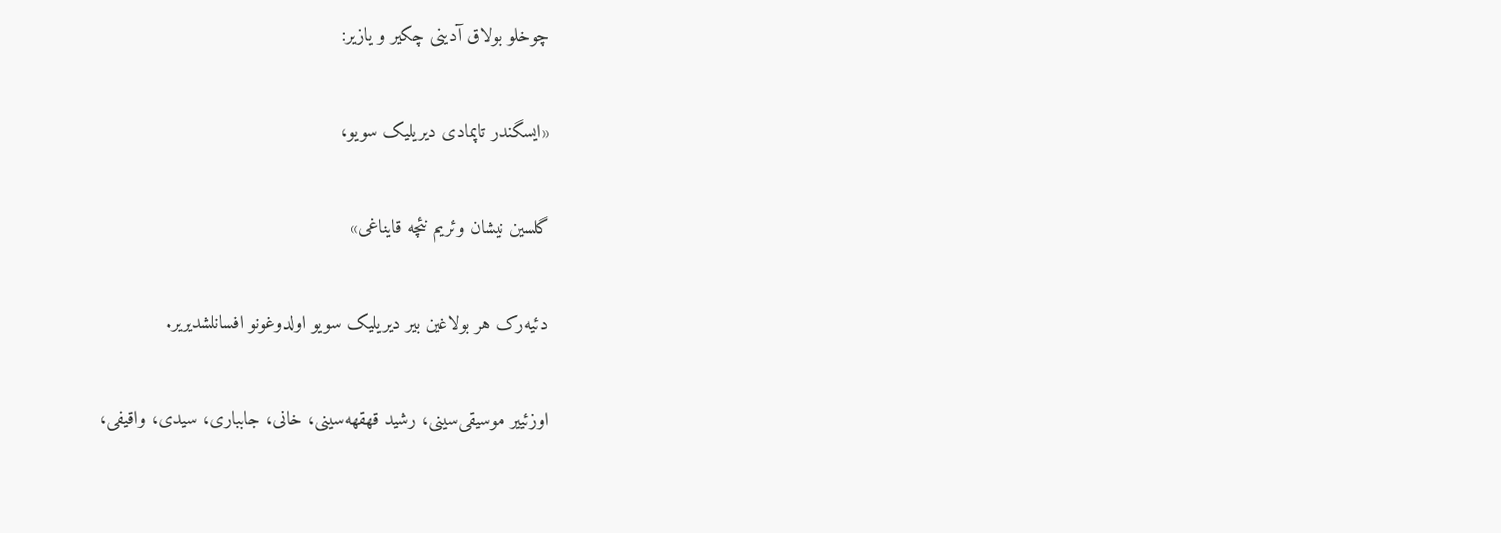چوخلو بولاق آدینی چکیر و یازیر:

«ایسگندر تاپمادی دیریلیک سویو،

گلسین نیشان وئریم نئچه قایناغی»

دئیه‌رک هر بولاغین بیر دیریلیک سویو اولدوغونو افسانلشدیریر.

اوزئییر موسیقی‌سینی، رشید قهقهه‌سینی، خانی، جابباری، سیدی، واقیفی،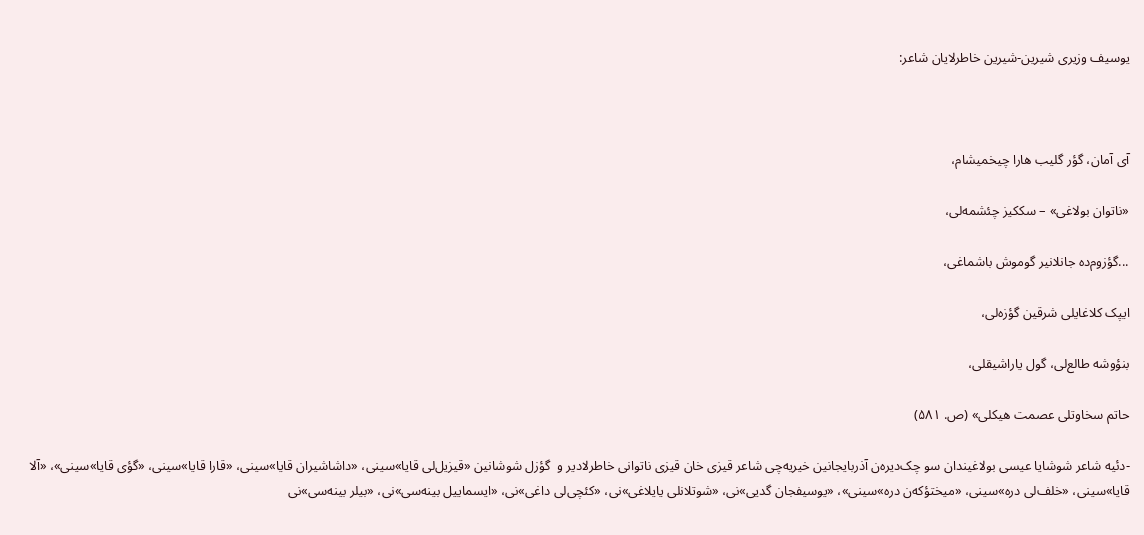یوسیف وزیری شیرین-شیرین خاطرلایان شاعر:



آی آمان، گؤر گلیب هارا چیخمیشام،

«ناتوان بولاغی» – سککیز چئشمه‌لی،

...گؤزوم‌ده جانلانیر گوموش باشماغی،

ایپک کلاغایلی شرقین گؤزه‌لی،

بنؤوشه طالع‌لی، گول یاراشیقلی،

حاتم سخاوتلی عصمت هیکلی» (ص. ۵۸۱)

-دئیه شاعر شوشایا عیسی بولاغیندان سو چک‌دیره‌ن آذربایجانین خیریه‌چی شاعر قیزی خان قیزی ناتوانی خاطرلادیر و  گؤزل شوشانین «قیزیل‌لی قایا»سینی، «داشاشیران قایا»سینی، «قارا قایا»سینی، «گؤی قایا»سینی»، «آلا قایا»سینی، «خلف‌لی دره»سینی، «میختؤکه‌ن دره»سینی»، «یوسیفجان گدیی»نی، «شوتلانلی یایلاغی»نی، «کئچی‌لی داغی»نی، «ایسماییل بینه‌سی»نی، «بیلر بینه‌سی»نی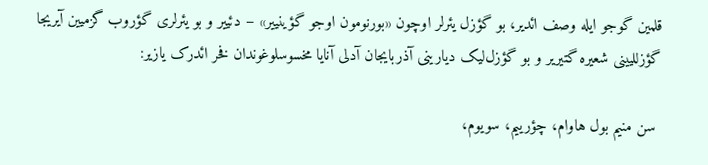قلمین گوجو ایله وصف ائدیر، بو گؤزل یئرلر اوچون «بورنومون اوجو گؤینییر» – دئییر و بو یئرلری گؤروب گزمیین آیریجا گؤزللیینی شعیره گتیریر و بو گؤزل‌لیک دیارینی آذربایجان آدلی آنایا مخسوسلوغوندان فخر ائد‌رک یازیر:

 سن منیم بول هاوام، چؤرییم، سویوم،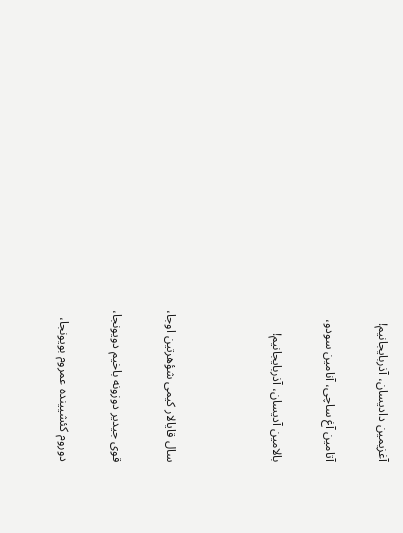آغزیمین دادیسان، آذربایجانیم!

آتامین آغ ساچی، آنامین سودو،

بالامین آدیسان، آذربایجانیم!



سال قایالار کیمی شؤهرتین اوجا،

قوی جیدیر دوزونه باخیم دویونجا،

دوروم کئشیینده عمروم بویونجا،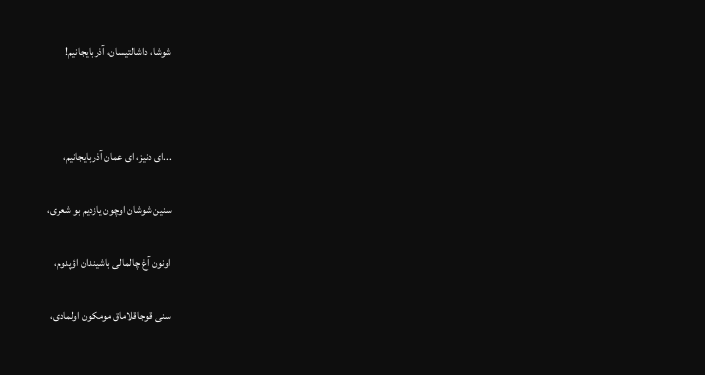شوشا، داشالتیسان، آذربایجانیم!



...ای دنیز، ای عمان آذربایجانیم،

سنین شوشان اوچون یازدیم بو شعری،

اونون آغ چالمالی باشیندان اؤپدوم،

سنی قوجاقلاماق مومکون اولمادی،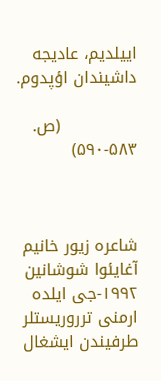اییلدیم، عادیجه داشیندان اؤپدوم.

              (ص. ۵۸۳-۵۹۰)



شاعره زیور خانیم آغایئوا شوشانین ۱۹۹۲-جی ایلده ارمنی ترروریستلر طرفیندن ایشغال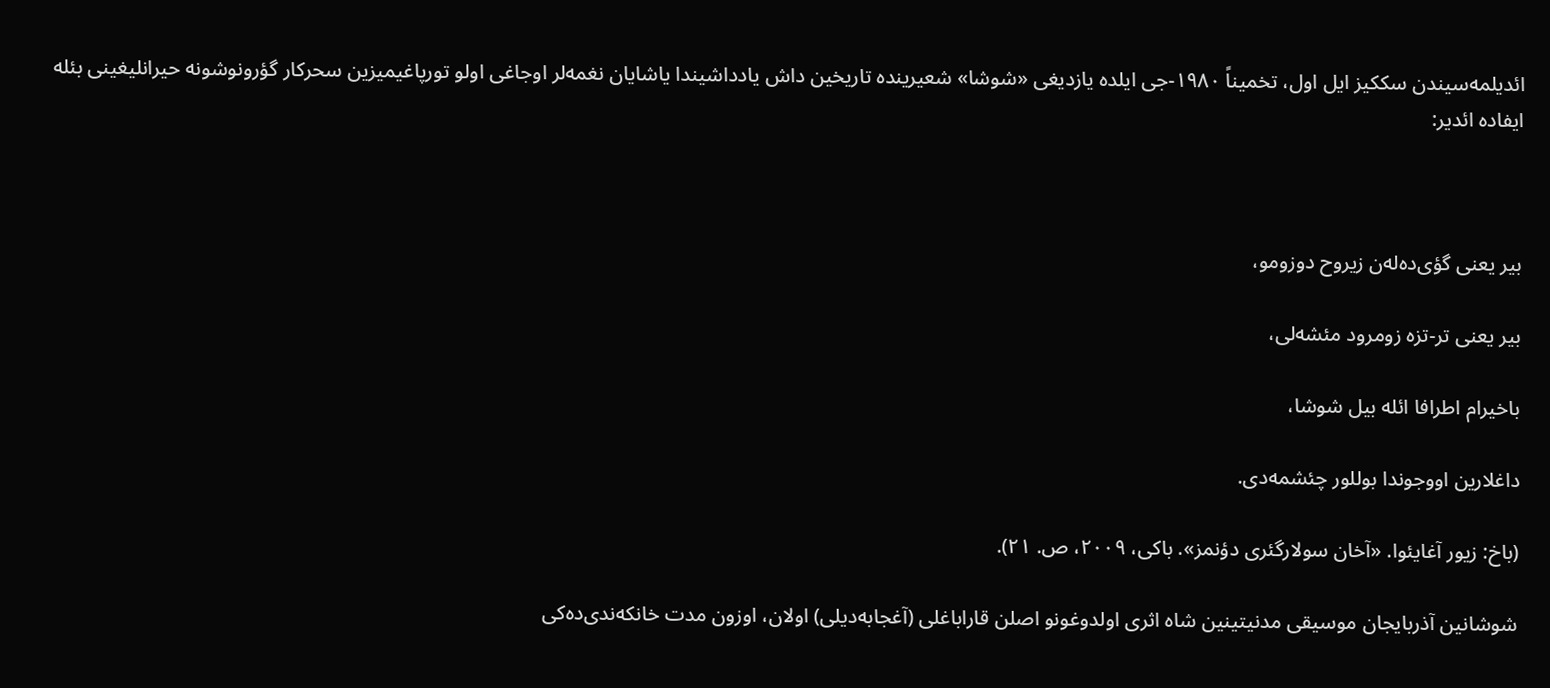ائدیلمه‌سیندن سککیز ایل اول، تخمیناً ۱۹۸۰-جی ایلده یازدیغی «شوشا» شعیرینده تاریخین داش یادداشیندا یاشایان نغمه‌لر اوجاغی اولو تورپاغیمیزین سحرکار گؤرونوشونه حیرانلیغینی بئله ایفاده ائدیر:



بیر یعنی گؤی‌ده‌له‌ن زیروح دوزومو،

بیر یعنی تر-تزه زومرود مئشه‌لی،

باخیرام اطرافا ائله بیل شوشا،

داغلارین اووجوندا بوللور چئشمه‌دی.

(باخ: زیور آغایئوا. «آخان سولارگئری دؤنمز». باکی، ۲۰۰۹، ص. ۲۱).

شوشانین آذربایجان موسیقی مدنیتینین شاه اثری اولدوغونو اصلن قاراباغلی (آغجابه‌دیلی) اولان، اوزون مدت خانکه‌ندی‌ده‌کی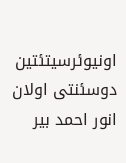اونیوئرسیتئتین دوسئنتی اولان انور احمد بیر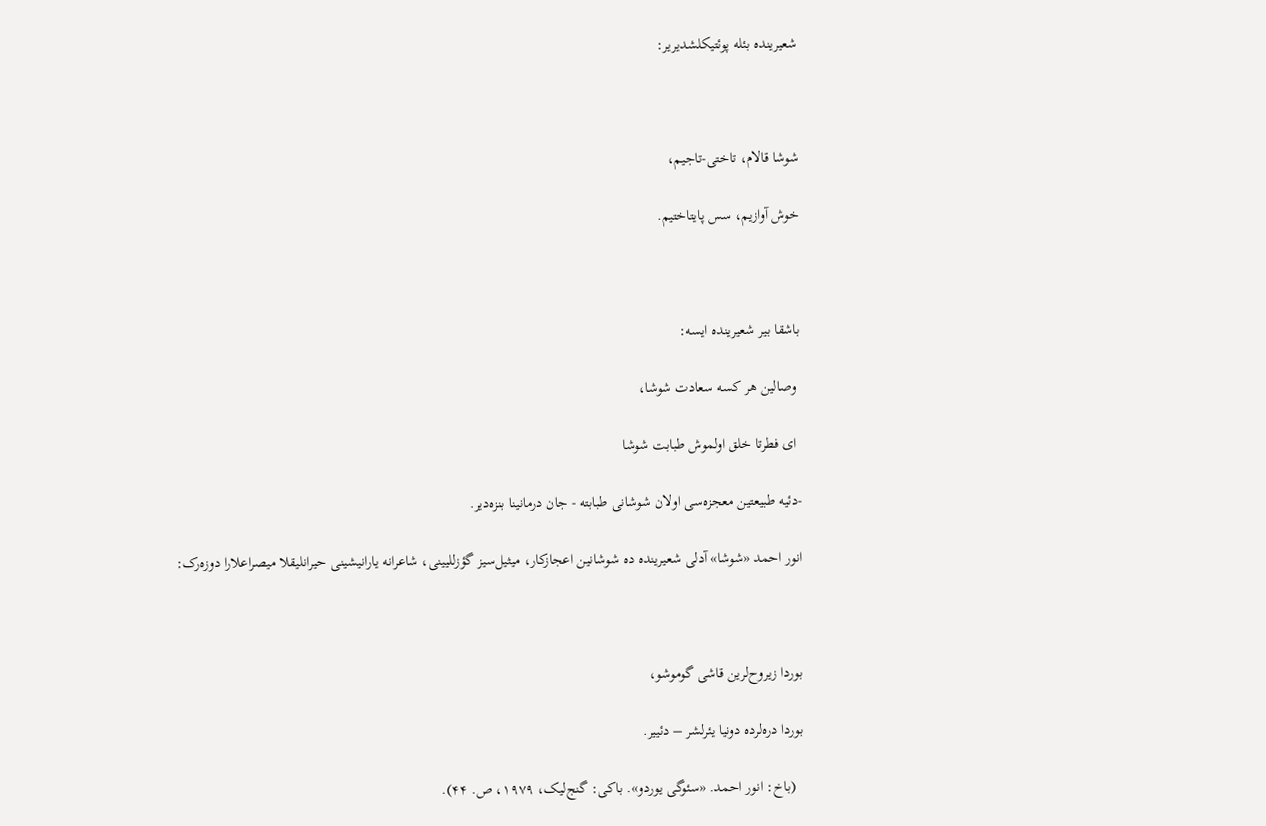شعیرینده بئله پوئتیکلشدیریر:



شوشا قالام، تاختی-تاجیم،

خوش آوازیم، سس پایتاختیم.



باشقا بیر شعیرینده ایسه:

 وصالین هر کسه سعادت شوشا،

 ای فطرتا خلق اولموش طبابت شوشا

-دئیه طبیعتین معجزه‌سی اولان شوشانی طبابته - جان درمانینا بنزه‌دیر.

انور احمد «شوشا» آدلی شعیرینده ده شوشانین اعجازکار، میثیل‌سیز گؤزللیینی، شاعرانه یارانیشینی حیرانلیقلا میصراعلارا دوزه‌رک:



بوردا زیروح‌لرین قاشی گوموشو،

بوردا دره‌لرده دونیا یئرلشر – دئییر.

  (باخ: انور احمد. «سئوگی یوردو». باکی: گنج‌لیک، ۱۹۷۹، ص. ۴۴).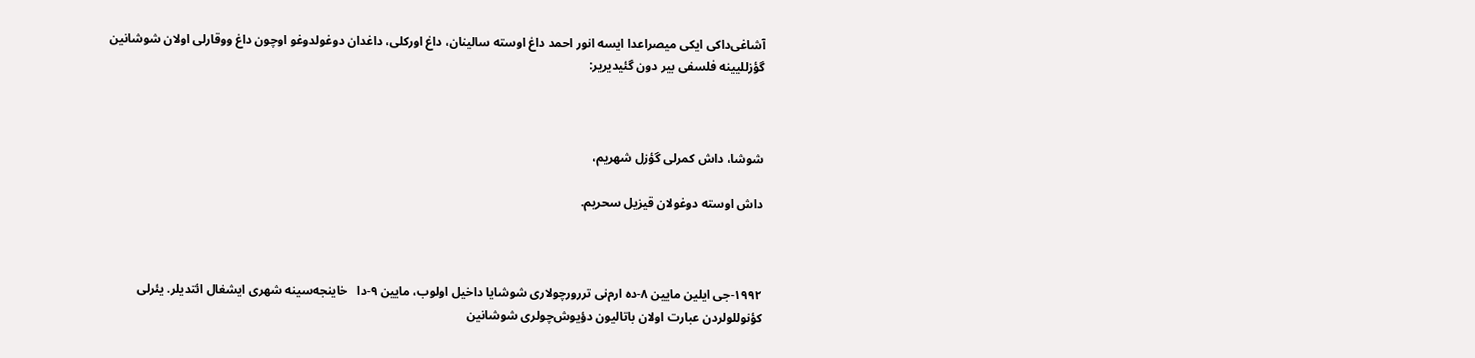آشاغی‌داکی ایکی میصراعدا ایسه انور احمد داغ اوسته سالینان، داغ اورکلی، داغدان دوغولدوغو اوچون داغ ووقارلی اولان شوشانین گؤزللیینه فلسفی بیر دون گئیدیریر:



شوشا، داش کمر‌لی گؤزل شهریم،

داش اوسته دوغولان قیزیل سحریم.



۱۹۹۲-جی ایلین مایین ۸-ده ارم‌نی تررورچولاری شوشایا داخیل اولوب، مایین ۹-دا   خاینجه‌سینه شهری ایشغال ائتدیلر. یئرلی کؤنوللولردن عبارت اولان باتالیون دؤیوش‌چولری شوشانین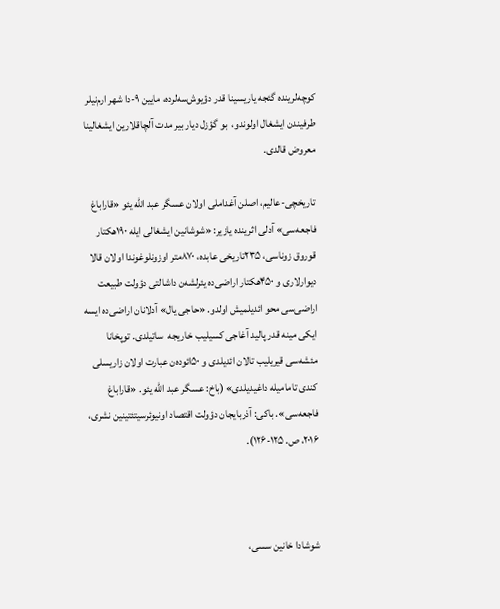کوچه‌لرینده گئجه یاریسینا قدر دؤیوش‌سه‌لرده، مایین ۹-دا شهر ارم‌نیلر طرفیندن ایشغال اولوندو،  بو گؤزل دیار بیر مدت آلچاقلارین ایشغالینا معروض قالدی.

تاریخچی-عالیم، اصلن آغداملی اولان عسگر عبد الله یئو «قاراباغ فاجعه‌سی» آدلی اثرینده یازیر: «شوشانین ایشغالی ایله ۱۹۰هکتار قوروق زوناسی، ۲۳۵تاریخی عابده، ۸۷۰متر اوزونلوغوندا اولان قالا دیوارلاری و ۴۵۰هکتار اراضی‌ده یئرلشه‌ن داشالتی دؤولت طبیعت اراضی‌سی محو ائدیلمیش اولدو. «حاجی یال» آدلانان اراضی‌ده ایسه ایکی مینه قدر پالید آغاجی کسیلیب خاریجه  ساتیلدی. توپخانا مئشه‌سی قیریلیب تالان ائدیلدی و ۵۰ائوده‌ن عبارت اولان زاریسلی کندی تامامیله داغیدیلدی» (باخ: عسگر عبد الله یئو. «قاراباغ فاجعه‌سی». باکی: آذربایجان دؤولت اقتصاد اونیوئرسیتئتینین نشری، ۲۰۱۶، ص. ۱۲۵-۱۲۶).



شوشادا خانین سسی،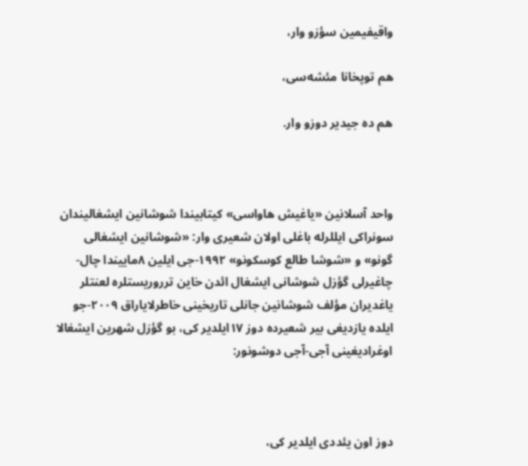واقیفیمین سؤزو وار،

هم توپخانا مئشه‌سی،

هم ده جیدیر دوزو وار.



واحد آسلانین «یاغیش هاواسی» کیتابیندا شوشانین ایشغالیندان سونراکی ایللرله باغلی اولان شعیری وار: «شوشانین ایشغالی گونو» و «شوشا طالع کوسکونو» ۱۹۹۲-جی ایلین ۸ماییندا چال-چاغیرلی گؤزل شوشانی ایشغال ائد‌ن خاین ترروریستلره لعنتلر یاغدیران مؤلف شوشانین جانلی تاریخینی خاطرلایاراق ۲۰۰۹-جو ایلده یازدیغی بیر شعیرده دوز ۱۷ایلدیر کی، بو گؤزل شهرین ایشغالا اوغرادیغینی آجی-آجی دوشونور:



دوز اون یئددی ایلدیر کی،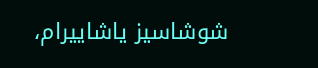شوشاسیز یاشاییرام،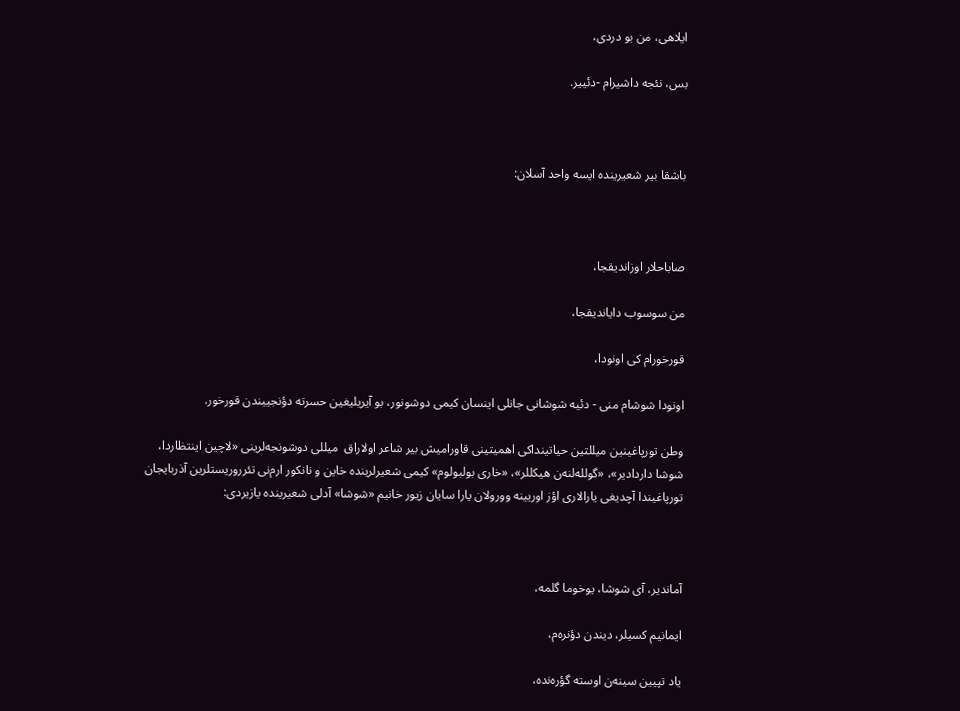ایلاهی، من بو دردی،

بس، نئجه داشیرام -دئییر.



باشقا بیر شعیرینده ایسه واحد آسلان:



صاباحلار اوزاندیقجا،

من سوسوب دایاندیقجا،

قورخورام کی اونودا،

اونودا شوشام منی - دئیه شوشانی جانلی اینسان کیمی دوشونور، بو آیریلیغین حسرته دؤنجییندن قورخور.

وطن تورپاغینین میللتین حیاتینداکی اهمیتینی قاورامیش بیر شاعر اولاراق  میللی دوشونجه‌لرینی «لاچین اینتظاردا، شوشا داردادیر»، «گولله‌لنه‌ن هیکللر»، «خاری بولبولوم» کیمی شعیرلرینده خاین و نانکور ارم‌نی تئرروریستلرین آذربایجان تورپاغیندا آچدیغی یارالاری اؤز اوریینه وورولان یارا سایان زیور خانیم «شوشا» آدلی شعیرینده یازیردی:



آماندیر، آی شوشا، یوخوما گلمه،

ایمانیم کسیلر، دیندن دؤنره‌م،

یاد تپیین سینه‌ن اوسته گؤره‌نده،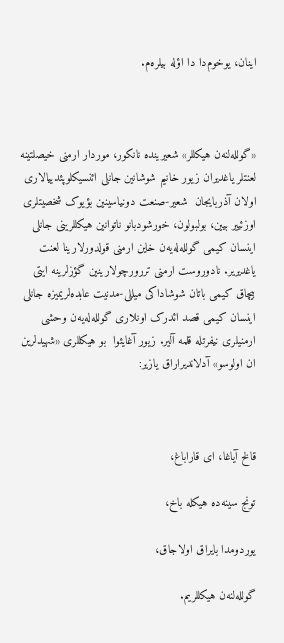اینان، یوخوم‌دا دا اؤله بیلره‌م.



«گولله‌لنه‌ن هیکللر» شعیرینده نانکور، موردار ارمنی خیصلتینه لعنتلر یاغدیران زیور خانیم شوشانین جانلی ائنسیکلوپئدییالاری اولان آذربایجان  شعیر-صنعت دونیاسینین بؤیوک شخصیتلری اوزئییر بیین، بولبولون، خورشودبانو ناتوانین هیکللرینی جانلی اینسان کیمی گولله‌له‌یه‌ن خاین ارمنی قولدورلارینا لعنت یاغدیریر. نادوروست ارمنی تررورچولارینین گؤزلرینه ایتی بیچاق کیمی باتان شوشاداکی میللی-مدنیت عابده‌لریمیزه جانلی اینسان کیمی قصد ائد‌رک اونلاری گولله‌له‌یه‌ن وحشی ارمنیلری نیفرتله قلمه آلیر. زیور آغایئوا  بو هیکللری «شهیدلرین ان اولوسو» آدلاندیراراق یازیر:



قالخ آیاغا، ای قاراباغ،

تونج سینه‌ده هیکله باخ،

یوردومدا بایراق اولاجاق،

گولله‌لنه‌ن هیکللریم.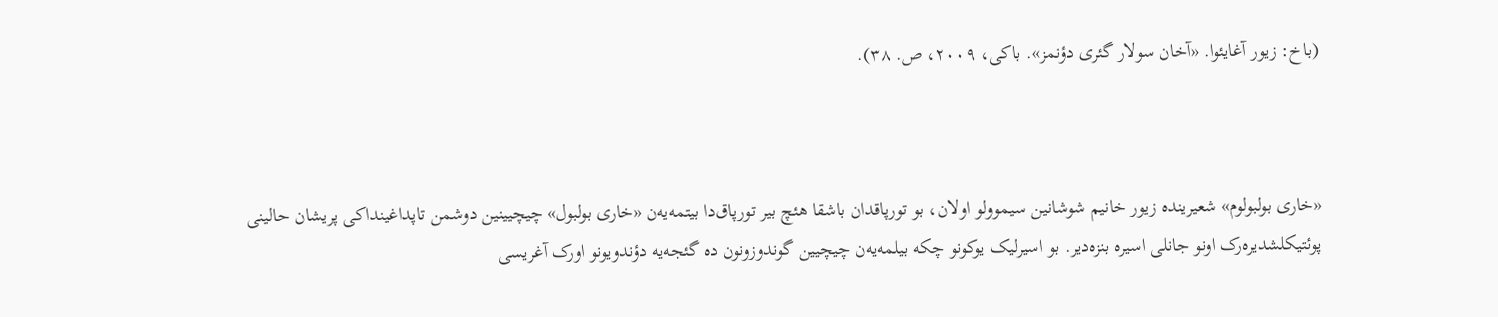(باخ: زیور آغایئوا. «آخان سولار گئری دؤنمز». باکی، ۲۰۰۹، ص. ۳۸).



«خاری بولبولوم» شعیرینده زیور خانیم شوشانین سیموولو اولان، بو تورپاقدان باشقا هئچ بیر تورپاق‌دا بیتمه‌یه‌ن «خاری بولبول» چیچیینین دوشمن تاپداغینداکی پریشان حالینی پوئتیکلشدیره‌رک اونو جانلی اسیره بنزه‌دیر. بو اسیرلیک یوکونو چکه بیلمه‌یه‌ن چیچیین گوندوزونون ده گئجه‌یه دؤندویونو اورک آغریسی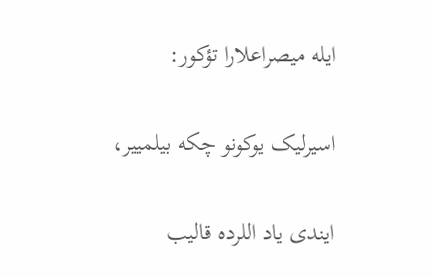ایله میصراعلارا تؤکور:

اسیرلیک یوکونو چکه بیلمییر،

ایندی یاد اللرده قالیب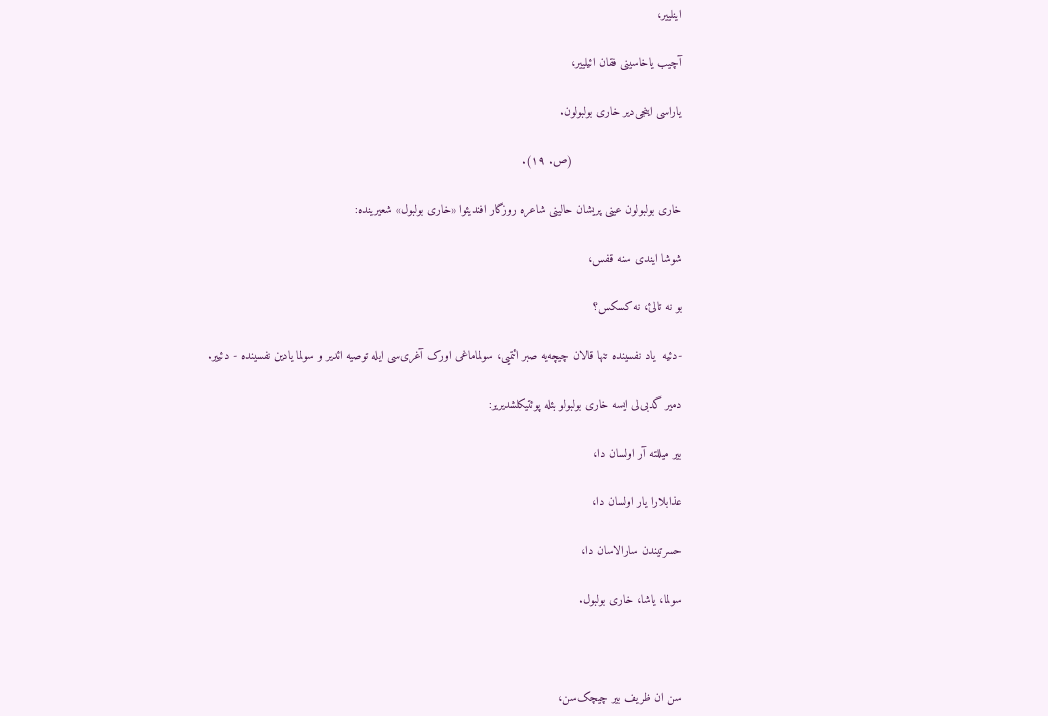اینلییر،

آچیب یاخاسینی فقان ائیلییر،

یاراسی اینجی‌دیر خاری بولبولون.

                               (ص. ۱۹).

خاری بولبولون عینی پریشان حالینی شاعره روزگار افندیئوا «خاری بولبول» شعیرینده:

شوشا ایندی سنه قفس،

بو نه تالئ، نه کسکس؟

-دئیه  یاد نفسینده تنها قالان چیچه‌یه صبر ائتمیی، سولماماغی اورک آغری‌سی ایله توصیه ائدیر و سولما یادین نفسینده - دئییر.

دمیر گدبی‌لی ایسه خاری بولبولو بئله پوئتیکلشدیریر:

بیر میللته آر اولسان دا،

عذابلارا یار اولسان دا،

حسرتیندن سارالاسان دا،

سولما، یاشا، خاری بولبول.



سن ان ظریف بیر چیچک‌سن،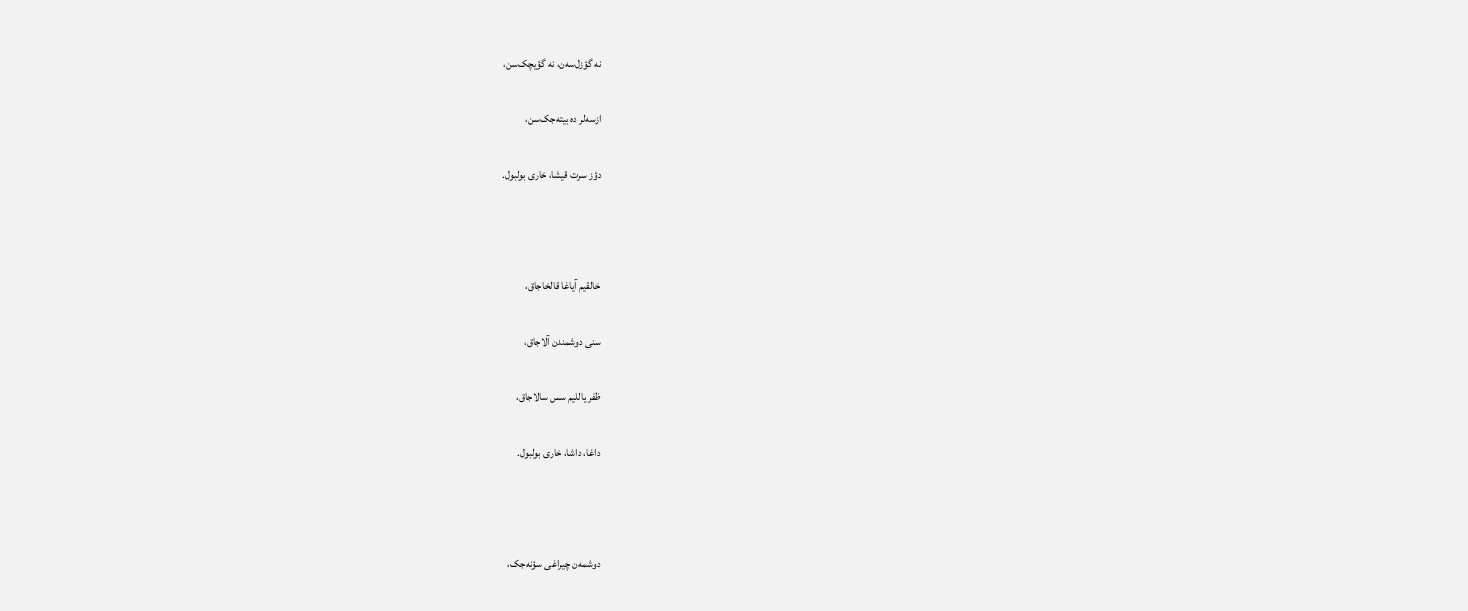نه گؤزل‌سه‌ن، نه گؤیچک‌سن،

ازسه‌لر ده بیته‌جک‌سن،

دؤز سرت قیشا، خاری بولبول.



خالقیم آیاغا قالخاجاق،

سنی دوشمندن آلاجاق،

ظفر یاللیم سس سالاجاق،

داغا، داشا، خاری بولبول.



دوشمه‌ن چیراغی سؤنه‌جک،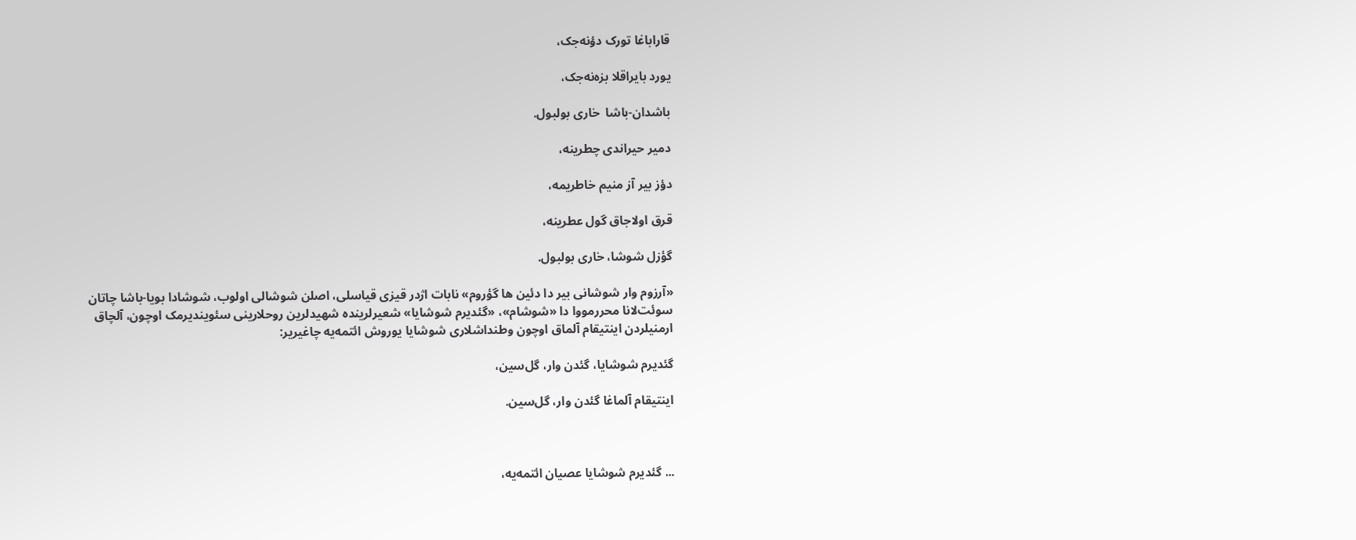قاراباغا تورک دؤنه‌جک،

یورد بایراقلا بزه‌نه‌جک،

باشدان-باشا  خاری بولبول.

دمیر حیراندی چطرینه،

دؤز بیر آز منیم خاطریمه،

قرق اولاجاق گول عطرینه،

گؤزل شوشا، خاری بولبول.

«آرزوم وار شوشانی بیر دا دئین ها گؤروم» نابات اژدر قیزی قیاسلی، اصلن شوشالی اولوب، شوشادا بویا-باشا چاتان سوئت‌لانا محررمووا دا «شوشام»، «گئدیرم شوشایا» شعیرلرینده شهیدلرین روحلارینی سئویندیرمک اوچون، آلچاق ارمنیلردن اینتیقام آلماق اوچون وطنداشلاری شوشایا یوروش ائتمه‌یه چاغیریر:

گئدیرم شوشایا، گئدن وار، گل‌سین،

اینتیقام آلماغا گئدن وار، گل‌سین.



... گئدیرم شوشایا عصیان ائتمه‌یه،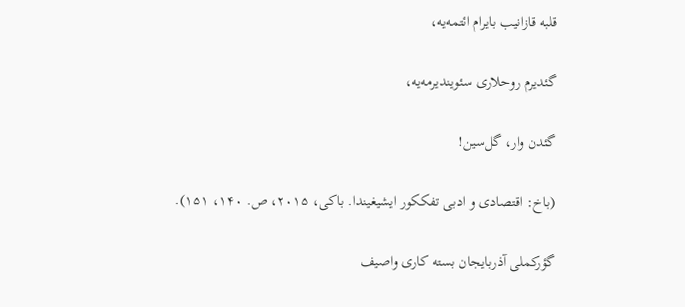قلبه قازانیب بایرام ائتمه‌یه،

گئدیرم روحلاری سئویندیرمه‌یه،

گئدن وار، گل‌سین!

(باخ: اقتصادی و ادبی تفککور ایشیغیندا. باکی، ۲۰۱۵، ص. ۱۴۰، ۱۵۱).

گؤرکملی آذربایجان بسته کاری واصیف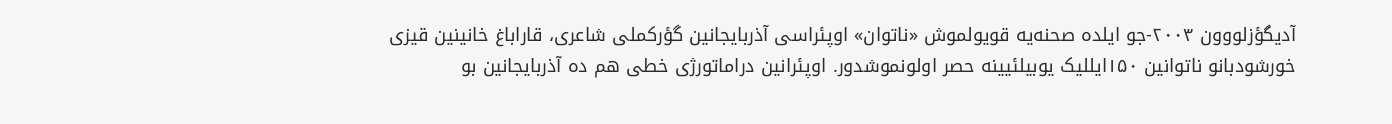آدیگؤزلووون ۲۰۰۳-جو ایلده صحنه‌یه قویولموش «ناتوان» اوپئراسی آذربایجانین گؤرکملی شاعری، قاراباغ خانینین قیزی خورشودبانو ناتوانین ۱۵۰ایللیک یوبیلئیینه حصر اولونموشدور. اوپئرانین دراماتورژی خطی هم ده آذربایجانین بو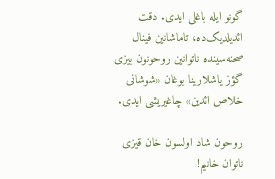گونو ایله باغلی ایدی. دقت ائدیلدیک‌ده، تاماشانین فینال صحنه‌سینده ناتوانین روحونون بیزی گؤز یاشلارینا بوغان «شوشانی خلاص ائدین» چاغیریشی ایدی.

روحون شاد اولسون خان قیزی ناتوان خانیم!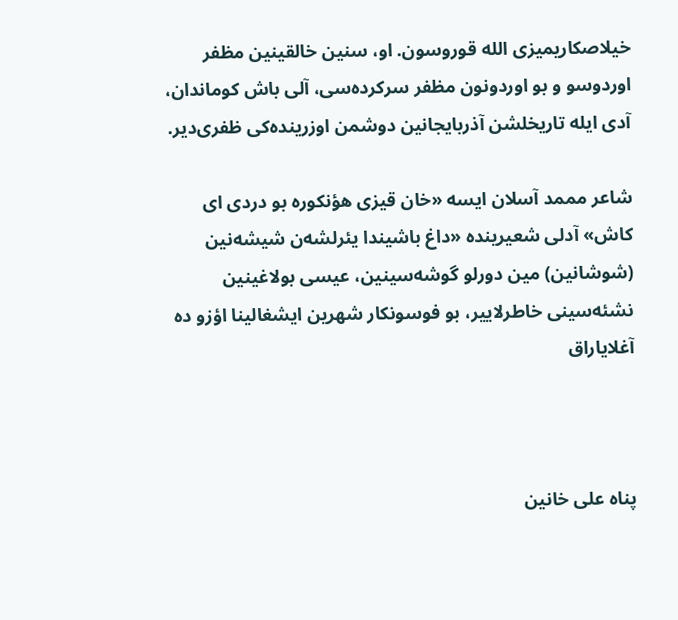خیلاصکاریمیزی الله قوروسون. او، سنین خالقینین مظفر اوردوسو و بو اوردونون مظفر سرکرده‌سی، آلی باش کوماندان، آدی ایله تاریخلشن آذربایجانین دوشمن اوزرینده‌کی ظفری‌دیر.

شاعر مممد آسلان ایسه «خان قیزی هؤنکوره بو دردی ای کاش» آدلی شعیرینده «داغ باشیندا یئرلشه‌ن شیشه‌نین (شوشانین) مین دورلو گوشه‌سینین، عیسی بولاغینین نشئه‌سینی خاطرلاییر، بو فوسونکار شهرین ایشغالینا اؤزو ده آغلایاراق



پناه علی خانین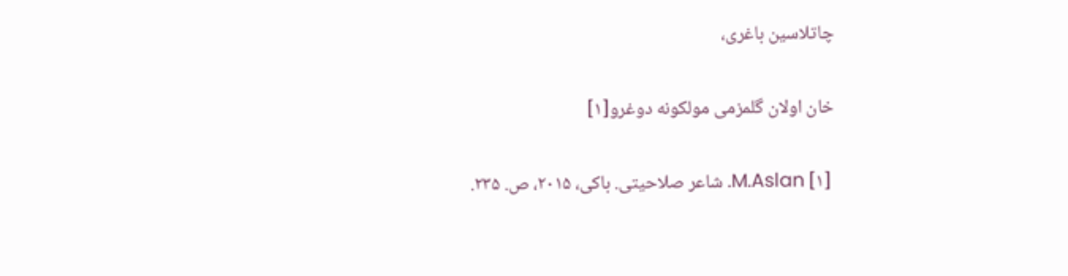چاتلاسین باغری،

خان اولان گلمزمی مولکونه دوغرو[۱]

 [۱] M.Aslan. شاعر صلاحیتی. باکی، ۲۰۱۵، ص. ۲۳۵.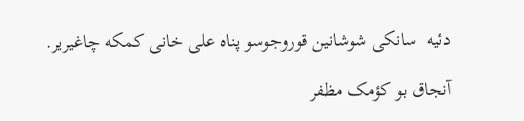دئیه  سانکی شوشانین قوروجوسو پناه علی خانی کمکه چاغیریر.

آنجاق بو کؤمک مظفر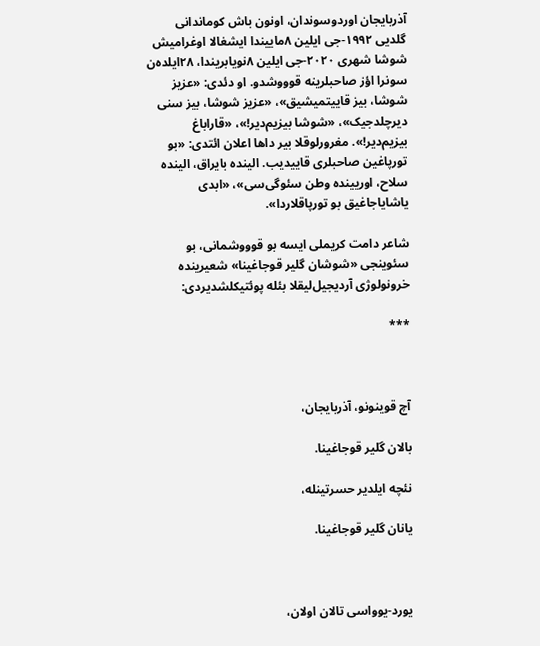آذربایجان اوردوسوندان، اونون باش کوماندانی گلدیی ۱۹۹۲-جی ایلین ۸ماییندا ایشغالا اوغرامیش شوشا شهری ۲۰۲۰-جی ایلین ۸نویابریندا، ۲۸ایلده‌ن سونرا اؤز صاحبلرینه قوووشدو. او دئدی: «عزیز شوشا، بیز قاییتمیشیق»، «عزیز شوشا، بیز سنی دیرچلدجیک»، «شوشا بیزیم‌دیر!»، «قاراباغ بیزیم‌دیر!». مغرورلوقلا بیر داها اعلان ائتدی: «بو تورپاغین صاحبلری قاییدیب. الینده بایراق، الینده سلاح، اوریینده وطن سئوگی‌سی»، «ابدی یاشایاجاغیق بو تورپاقلاردا».

شاعر دامت کریملی ایسه بو قوووشمانی، بو سئوینجی «شوشان گلیر قوجاغینا» شعیرینده خرونولوژی آردیجیل‌لیقلا بئله پوئتیکلشدیردی:

***



آچ قوینونو، آذربایجان،

بالان گلیر قوجاغینا.

نئچه ایلدیر حسرتینله،

یانان گلیر قوجاغینا.



یورد-یوواسی تالان اولان،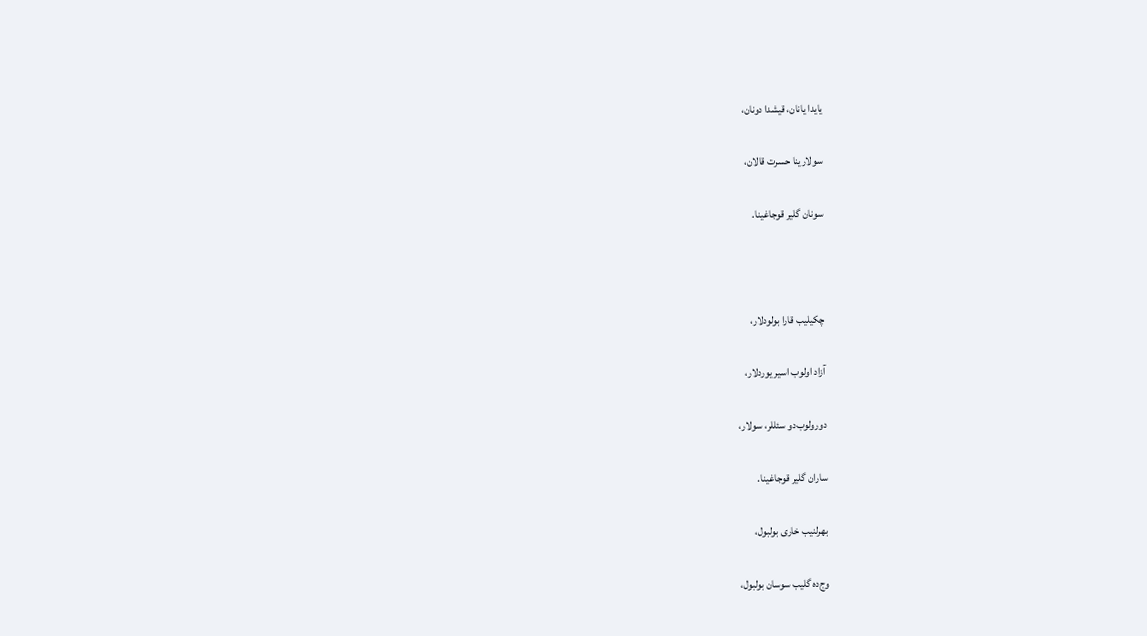یایدا یانان، قیشدا دونان،

سولارینا حسرت قالان،

سونان گلیر قوجاغینا.



چکیلیب قارا بولودلار،

آزاد اولوب اسیر یوردلار،

دورولوب‌دو سئللر، سولار،

ساران گلیر قوجاغینا.

بهرلنیب خاری بولبول،

وج‌ده گلیب سوسان بولبول،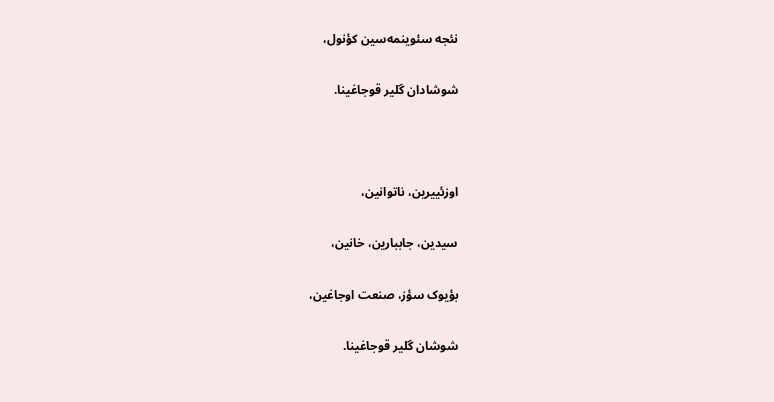نئجه سئوینمه‌سین کؤنول،

شوشادان گلیر قوجاغینا.



اوزئییرین، ناتوانین،

سیدین، جاببارین، خانین،

بؤیوک سؤز، صنعت اوجاغین،

شوشان گلیر قوجاغینا.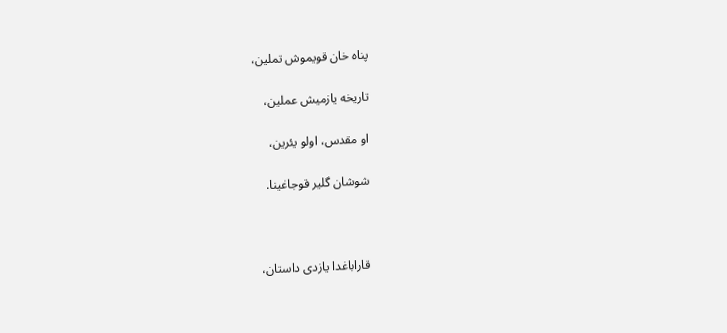پناه خان قویموش تملین،

تاریخه یازمیش عملین،

او مقدس، اولو یئرین،

شوشان گلیر قوجاغینا.



قاراباغدا یازدی داستان،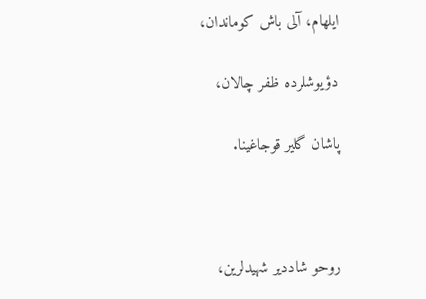ایلهام، آلی باش کوماندان،

دؤیوشلرده ظفر چالان،

پاشان گلیر قوجاغینا.



روحو شاددیر شهیدلرین،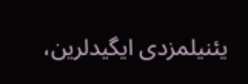یئنیلمزدی ایگیدلرین،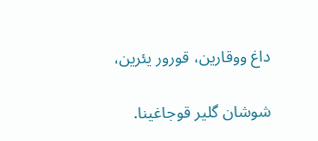داغ ووقارین، قورور یئرین،

شوشان گلیر قوجاغینا.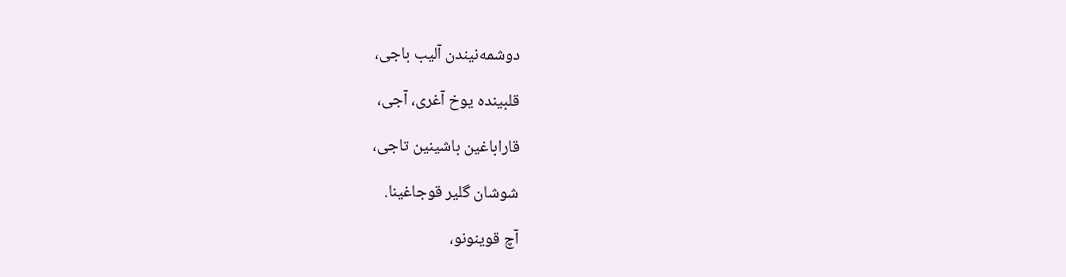دوشمه‌نیندن آلیب باجی،

قلبینده یوخ آغری، آجی،

قاراباغین باشینین تاجی،

شوشان گلیر قوجاغینا.

آچ قوینونو،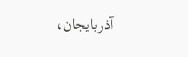آذربایجان،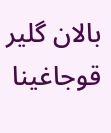بالان گلیر قوجاغینا